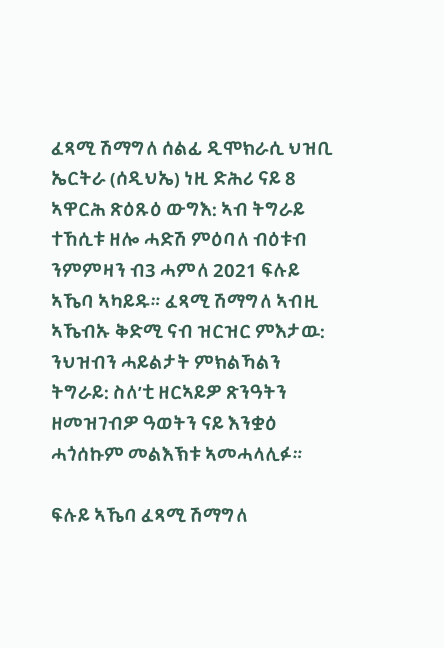ፈጻሚ ሽማግለ ሰልፊ ዲሞክራሲ ህዝቢ ኤርትራ (ሰዲህኤ) ነዚ ድሕሪ ናይ 8 ኣዋርሕ ጽዕጹዕ ውግእ: ኣብ ትግራይ ተኸሲቱ ዘሎ ሓድሽ ምዕባለ ብዕቱብ ንምምዛን ብ3 ሓምለ 2021 ፍሉይ ኣኼባ ኣካይዱ። ፈጻሚ ሽማግለ ኣብዚ ኣኼብኡ ቅድሚ ናብ ዝርዝር ምእታዉ: ንህዝብን ሓይልታት ምክልኻልን ትግራይ: ስለ’ቲ ዘርኣይዎ ጽንዓትን ዘመዝገብዎ ዓወትን ናይ እንቋዕ ሓጎሰኩም መልእኽቱ ኣመሓላሊፉ።

ፍሉይ ኣኼባ ፈጻሚ ሽማግለ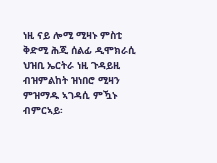ነዚ ናይ ሎሚ ሚዛኑ ምስቲ ቅድሚ ሕጂ ሰልፊ ዲሞክራሲ ህዝቢ ኤርትራ ነዚ ጉዳይዚ ብዝምልከት ዝነበሮ ሚዛን ምዝማዱ ኣገዳሲ ምዃኑ ብምርኣይ፡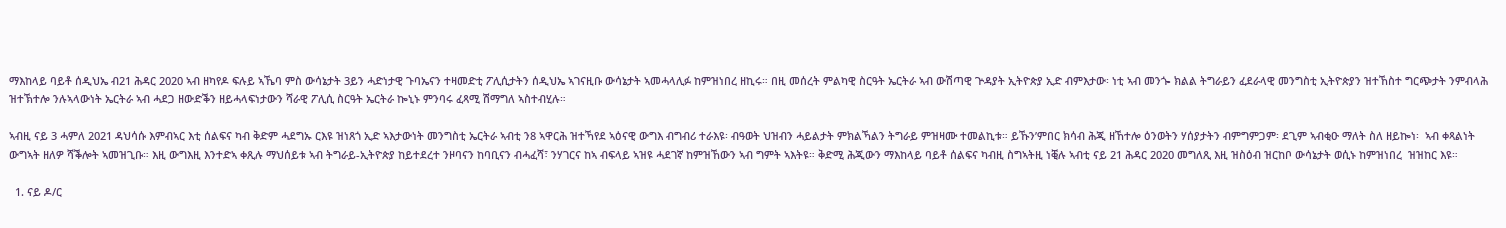ማእከላይ ባይቶ ሰዲህኤ ብ21 ሕዳር 2020 ኣብ ዘካየዶ ፍሉይ ኣኼባ ምስ ውሳኔታት 3ይን ሓድነታዊ ጉባኤናን ተዛመድቲ ፖሊሲታትን ሰዲህኤ ኣገናዚቡ ውሳኔታት ኣመሓላሊፉ ከምዝነበረ ዘኪሩ። በዚ መሰረት ምልካዊ ስርዓት ኤርትራ ኣብ ውሽጣዊ ጕዳያት ኢትዮጵያ ኢድ ብምእታው፡ ነቲ ኣብ መንጐ ክልል ትግራይን ፈደራላዊ መንግስቲ ኢትዮጵያን ዝተኸስተ ግርጭታት ንምብላሕ ዝተኽተሎ ንሉኣላውነት ኤርትራ ኣብ ሓደጋ ዘውድቕን ዘይሓላፍነታውን ሻራዊ ፖሊሲ ስርዓት ኤርትራ ኰኒኑ ምንባሩ ፈጻሚ ሽማግለ ኣስተብሂሉ።

ኣብዚ ናይ 3 ሓምለ 2021 ዳህሳሱ እምብኣር እቲ ሰልፍና ካብ ቅድም ሓደግኡ ርእዩ ዝነጸጎ ኢድ ኣእታውነት መንግስቲ ኤርትራ ኣብቲ ን8 ኣዋርሕ ዝተኻየደ ኣዕናዊ ውግእ ብግብሪ ተራእዩ፡ ብዓወት ህዝብን ሓይልታት ምክልኻልን ትግራይ ምዝዛሙ ተመልኪቱ። ይኹን’ምበር ክሳብ ሕጂ ዘኸተሎ ዕንወትን ሃሰያታትን ብምግምጋም፡ ደጊም ኣብቂዑ ማለት ስለ ዘይኰነ፡  ኣብ ቀጻልነት ውግኣት ዘለዎ ሻቕሎት ኣመዝጊቡ። እዚ ውግእዚ እንተድኣ ቀጺሉ ማህሰይቱ ኣብ ትግራይ-ኢትዮጵያ ከይተደረተ ንዞባናን ከባቢናን ብሓፈሻ፣ ንሃገርና ከኣ ብፍላይ ኣዝዩ ሓደገኛ ከምዝኸውን ኣብ ግምት ኣእትዩ። ቅድሚ ሕጂውን ማእከላይ ባይቶ ሰልፍና ካብዚ ስግኣትዚ ነቒሉ ኣብቲ ናይ 21 ሕዳር 2020 መግለጺ እዚ ዝስዕብ ዝርከቦ ውሳኔታት ወሲኑ ከምዝነበረ  ዝዝከር እዩ።

  1. ናይ ዶ/ር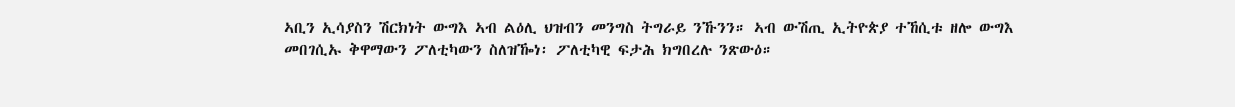ኣቢን ኢሳያስን ሽርክነት ውግእ ኣብ ልዕሊ ህዝብን መንግስ ትግራይ ንኹንን። ኣብ ውሽጢ ኢትዮጵያ ተኸሲቱ ዘሎ ውግእ መበገሲኡ ቅዋማውን ፖለቲካውን ስለዝዀነ፡ ፖለቲካዊ ፍታሕ ክግበረሉ ንጽውዕ።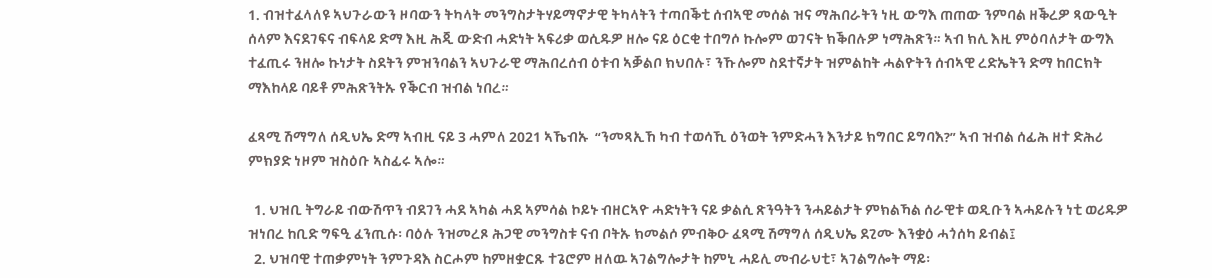1. ብዝተፈላለዩ ኣህጉራውን ዞባውን ትካላት መንግስታትሃይማኖታዊ ትካላትን ተጣበቕቲ ሰብኣዊ መሰል ዝና ማሕበራትን ነዚ ውግእ ጠጠው ንምባል ዘቕረዎ ጻውዒት ሰላም እናደገፍና ብፍላይ ድማ እዚ ሕጂ ውድብ ሓድነት ኣፍሪቃ ወሲዱዎ ዘሎ ናይ ዕርቂ ተበግሶ ኩሎም ወገናት ክቕበሉዎ ነማሕጽን። ኣብ ክሊ እዚ ምዕባለታት ውግእ ተፈጢሩ ንዘሎ ኩነታት ስደትን ምዝንባልን ኣህጉራዊ ማሕበረሰብ ዕቱብ ኣቓልቦ ክህበሉ፣ ንኹሎም ስደተኛታት ዝምልከት ሓልዮትን ሰብኣዊ ረድኤትን ድማ ከበርክት ማእከላይ ባይቶ ምሕጽንትኡ የቕርብ ዝብል ነበረ።

ፈጻሚ ሽማግለ ሰዲህኤ ድማ ኣብዚ ናይ 3 ሓምለ 2021 ኣኼብኡ  “ንመጻኢኸ ካብ ተወሳኺ ዕንወት ንምድሓን እንታይ ክግበር ይግባእ?” ኣብ ዝብል ሰፊሕ ዘተ ድሕሪ ምክያድ ነዞም ዝስዕቡ ኣስፊሩ ኣሎ።

  1. ህዝቢ ትግራይ ብውሽጥን ብደገን ሓደ ኣካል ሓደ ኣምሳል ኮይኑ ብዘርኣዮ ሓድነትን ናይ ቃልሲ ጽንዓትን ንሓይልታት ምክልኻል ሰራዊቱ ወዲቡን ኣሓይሉን ነቲ ወሪዱዎ ዝነበረ ከቢድ ግፍዒ ፈንጢሱ፡ ባዕሉ ንዝመረጾ ሕጋዊ መንግስቱ ናብ ቦትኡ ክመልሶ ምብቅዑ ፈጻሚ ሽማግለ ሰዲህኤ ደጊሙ እንቋዕ ሓጎሰካ ይብል፤
  2. ህዝባዊ ተጠቃምነት ንምጉዳእ ስርሖም ከምዘቋርጹ ተጌሮም ዘለዉ ኣገልግሎታት ከምኒ ሓይሊ መብራህቲ፣ ኣገልግሎት ማይ፡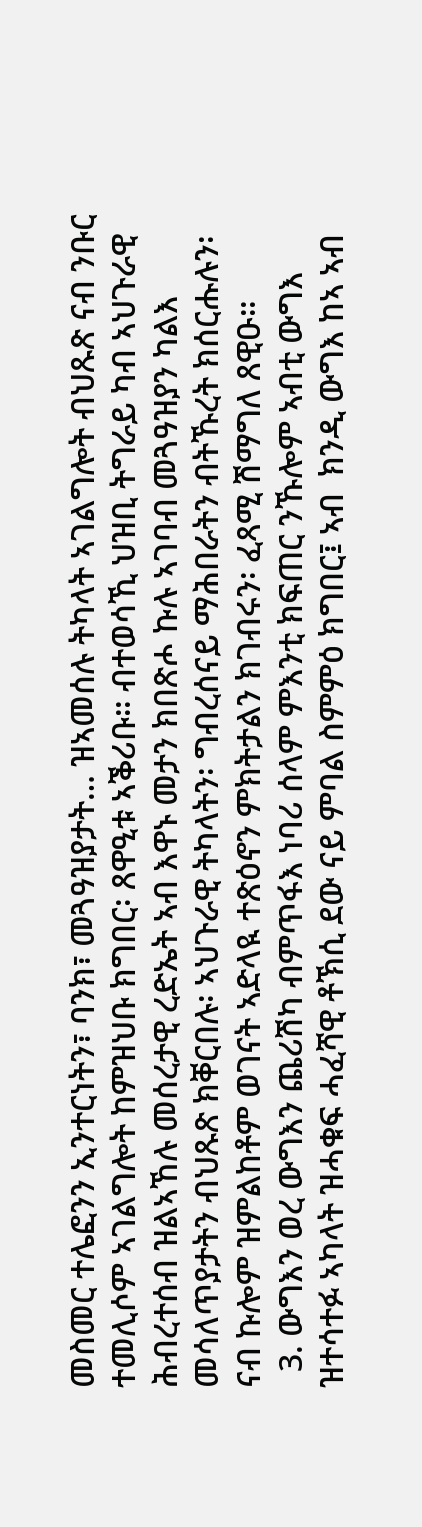መስመር ተሌፎንን ኢንተርነትን፣ ባንክ፣ መጓዓዝያታት… ዝኣመሰሉ ትካላት ኣገልግሎት ብህጹጽ ናብ ንቡር ተመሊሶም ኣገልግሎት ከምዝህቡ ክግበር፡ ጸዋዒቱ ኣቕሪቡ። ብተወሳኺ ህዝቢ ትግራይ ካብ ኣህጉራዊ ሕብረተሰብ ዝልኣኸሉ መሰረታዊ ረድኤት ኣብ እዋኑ መታን ክበጽሖ ኩሉ ኣገባብ መጓዓዝያን ካልእ መሳለጥያታትን ብህጹጽ ክቐርበሉ፡ ኣህጉራዊ ትካላትን፡ ግብረሰናይ ማሕበራትን ብትኹረት ክሰርሑሉን፡ ናብ ኩሎም ዝምልከቶም ወገናት ኣድላዪ ተጽዕኖን ምክትታልን ክገብሩን፡ ፈጻሚ ሽማግለ ጸዊዑ።
  3. ውግእን ወረ ውግእን ጨሪሽካ ብምጥፋእ ነባሪ ሰላም ምእንቲ ክፍጠር ንኹሎም ኣብቲ ውግእ ዝተሳተፉ ኣካላት ዝሓቁፍ ሓፈሻዊ ቶኽሲ ደው ናይ ምባል ስምምዕ ክግበር፤ ኣብ  ክንዲ ውግእ ከኣ ኣብ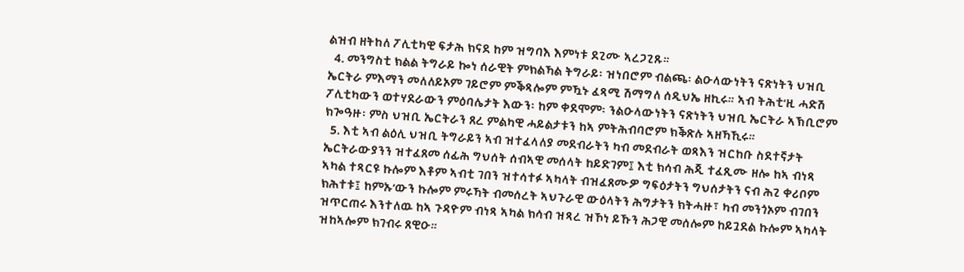ልዝብ ዘትከለ ፖሊቲካዊ ፍታሕ ክናደ ከም ዝግባእ እምነቱ ደጊሙ ኣረጋጊጹ።
  4. መንግስቲ ክልል ትግራይ ኰነ ሰራዊት ምክልኻል ትግራይ፡ ዝነበሮም ብልጫ፡ ልዑላውነትን ናጽነትን ህዝቢ ኤርትራ ምእማን መለለይኦም ገይሮም ምቕጻሎም ምዃኑ ፈጻሚ ሽማግለ ሰዲህኤ ዘኪሩ። ኣብ ትሕቲ’ዚ ሓድሽ ፖሊቲካውን ወተሃደራውን ምዕባሌታት እውን፡ ከም ቀደሞም፡ ንልዑላውነትን ናጽነትን ህዝቢ ኤርትራ ኣኽቢሮም ክጐዓዙ፡ ምስ ህዝቢ ኤርትራን ጸረ ምልካዊ ሓይልታቱን ከኣ ምትሕብባሮም ክቕጽሉ ኣዘኻኺሩ።
  5. እቲ ኣብ ልዕሊ ህዝቢ ትግራይን ኣብ ዝተፈላለያ መደብራትን ካብ መደብራት ወጻእን ዝርከቡ ስደተኛታት ኤርትራውያንን ዝተፈጸመ ሰፊሕ ግህሰት ሰብኣዊ መሰላት ከይድገም፤ እቲ ክሳብ ሕጂ ተፈጺሙ ዘሎ ከኣ ብነጻ ኣካል ተጻርዩ ኩሎም እቶም ኣብቲ ገበን ዝተሳተፉ ኣካላት ብዝፈጸሙዎ ግፍዕታትን ግህሰታትን ናብ ሕጊ ቀሪቦም ክሕተቱ፤ ከምኡ’ውን ኩሎም ምሩኻት ብመሰረት ኣህጉራዊ ውዕላትን ሕግታትን ክትሓዙ፣ ካብ መንጎኦም ብገበን ዝጥርጠሩ እንተለዉ ከኣ ጉዳዮም ብነጻ ኣካል ክሳብ ዝጻረ ዝኾነ ይኹን ሕጋዊ መሰሎም ከይጓደል ኩሎም ኣካላት ዝከኣሎም ክገብሩ ጸዊዑ።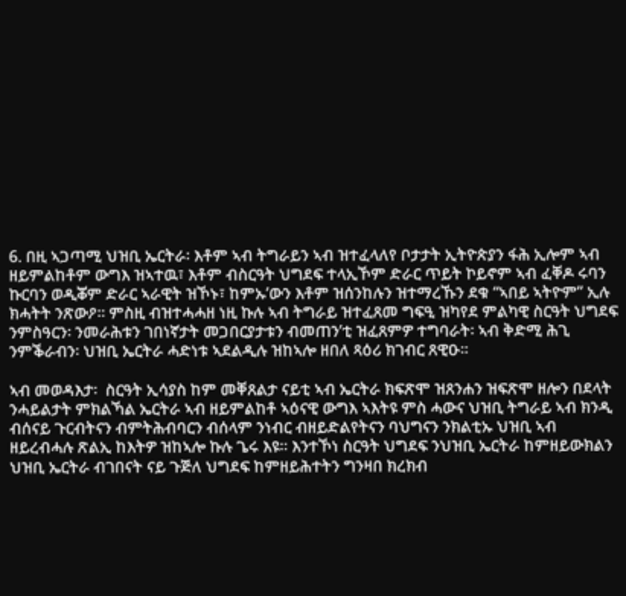6. በዚ ኣጋጣሚ ህዝቢ ኤርትራ፡ እቶም ኣብ ትግራይን ኣብ ዝተፈላለየ ቦታታት ኢትዮጵያን ፋሕ ኢሎም ኣብ ዘይምልከቶም ውግእ ዝኣተዉ፣ እቶም ብስርዓት ህግደፍ ተላኢኾም ድራር ጥይት ኮይኖም ኣብ ፈቐዶ ሩባን ኩርባን ወዲቖም ድራር ኣራዊት ዝኾኑ፣ ከምኡ’ውን እቶም ዝሰንከሉን ዝተማረኹን ደቁ “ኣበይ ኣትዮም” ኢሉ ክሓትት ንጽውዖ። ምስዚ ብዝተሓሓዘ ነዚ ኩሉ ኣብ ትግራይ ዝተፈጸመ ግፍዒ ዝካየደ ምልካዊ ስርዓት ህግደፍ ንምስዓርን፡ ንመራሕቱን ገበነኛታት መጋበርያታቱን ብመጠን’ቲ ዝፈጸምዎ ተግባራት፡ ኣብ ቅድሚ ሕጊ ንምቕራብን፡ ህዝቢ ኤርትራ ሓድነቱ ኣደልዲሉ ዝከኣሎ ዘበለ ጻዕሪ ክገብር ጸዊዑ።

ኣብ መወዳእታ፡  ስርዓት ኢሳያስ ከም መቐጸልታ ናይቲ ኣብ ኤርትራ ክፍጽሞ ዝጸንሐን ዝፍጽሞ ዘሎን በደላት ንሓይልታት ምክልኻል ኤርትራ ኣብ ዘይምልከቶ ኣዕናዊ ውግእ ኣእትዩ ምስ ሓውና ህዝቢ ትግራይ ኣብ ክንዲ ብሰናይ ጉርብትናን ብምትሕብባርን ብሰላም ንነብር ብዘይድልየትናን ባህግናን ንክልቲኡ ህዝቢ ኣብ ዘይረብሓሉ ጽልኢ ከእትዎ ዝከኣሎ ኩሉ ጌሩ እዩ። እንተኾነ ስርዓት ህግደፍ ንህዝቢ ኤርትራ ከምዘይውክልን ህዝቢ ኤርትራ ብገበናት ናይ ጉጅለ ህግደፍ ከምዘይሕተትን ግንዛበ ክረክብ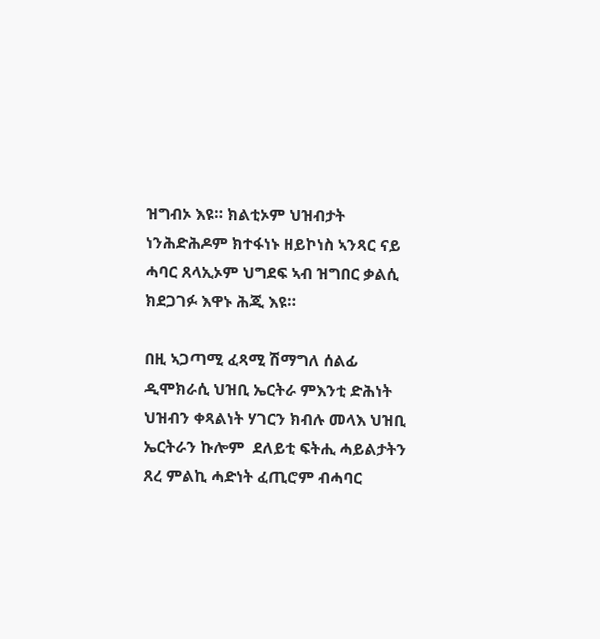ዝግብኦ እዩ። ክልቲኦም ህዝብታት ነንሕድሕዶም ክተፋነኑ ዘይኮነስ ኣንጻር ናይ ሓባር ጸላኢኦም ህግደፍ ኣብ ዝግበር ቃልሲ ክደጋገፉ እዋኑ ሕጂ እዩ።

በዚ ኣጋጣሚ ፈጻሚ ሽማግለ ሰልፊ ዲሞክራሲ ህዝቢ ኤርትራ ምእንቲ ድሕነት ህዝብን ቀጻልነት ሃገርን ክብሉ መላእ ህዝቢ ኤርትራን ኩሎም  ደለይቲ ፍትሒ ሓይልታትን ጸረ ምልኪ ሓድነት ፈጢሮም ብሓባር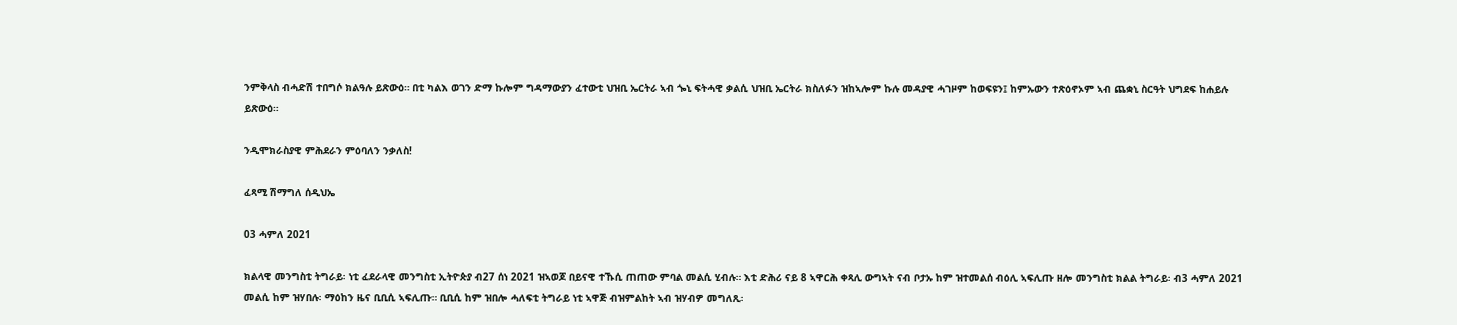ንምቅላስ ብሓድሽ ተበግሶ ክልዓሉ ይጽውዕ። በቲ ካልእ ወገን ድማ ኩሎም ግዳማውያን ፈተውቲ ህዝቢ ኤርትራ ኣብ ጐኒ ፍትሓዊ ቃልሲ ህዝቢ ኤርትራ ክስለፉን ዝከኣሎም ኩሉ መዳያዊ ሓገዞም ከወፍዩን፤ ከምኡውን ተጽዕኖኦም ኣብ ጨቋኒ ስርዓት ህግደፍ ከሐይሉ ይጽውዕ።

ንዲሞክራስያዊ ምሕደራን ምዕባለን ንቃለስ!

ፈጻሚ ሽማግለ ሰዲህኤ

03 ሓምለ 2021

ክልላዊ መንግስቲ ትግራይ፡ ነቲ ፈደራላዊ መንግስቲ ኢትዮጵያ ብ27 ሰነ 2021 ዝኣወጆ በይናዊ ተኹሲ ጠጠው ምባል መልሲ ሂብሉ። እቲ ድሕሪ ናይ 8 ኣዋርሕ ቀጻሊ ውግኣት ናብ ቦታኡ ከም ዝተመልሰ ብዕሊ ኣፍሊጡ ዘሎ መንግስቲ ክልል ትግራይ፡ ብ3 ሓምለ 2021 መልሲ ከም ዝሃበሉ፡ ማዕከን ዜና ቢቢሲ ኣፍሊጡ። ቢቢሲ ከም ዝበሎ ሓለፍቲ ትግራይ ነቲ ኣዋጅ ብዝምልከት ኣብ ዝሃብዎ መግለጺ፡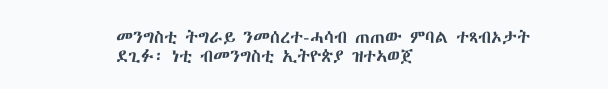መንግስቲ ትግራይ ንመሰረተ-ሓሳብ ጠጠው ምባል ተጻብኦታት ደጊፉ፡ ነቲ ብመንግስቲ ኢትዮጵያ ዝተኣወጀ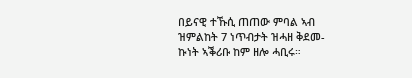በይናዊ ተኹሲ ጠጠው ምባል ኣብ ዝምልከት 7 ነጥብታት ዝሓዘ ቅደመ-ኩነት ኣቕሪቡ ከም ዘሎ ሓቢሩ።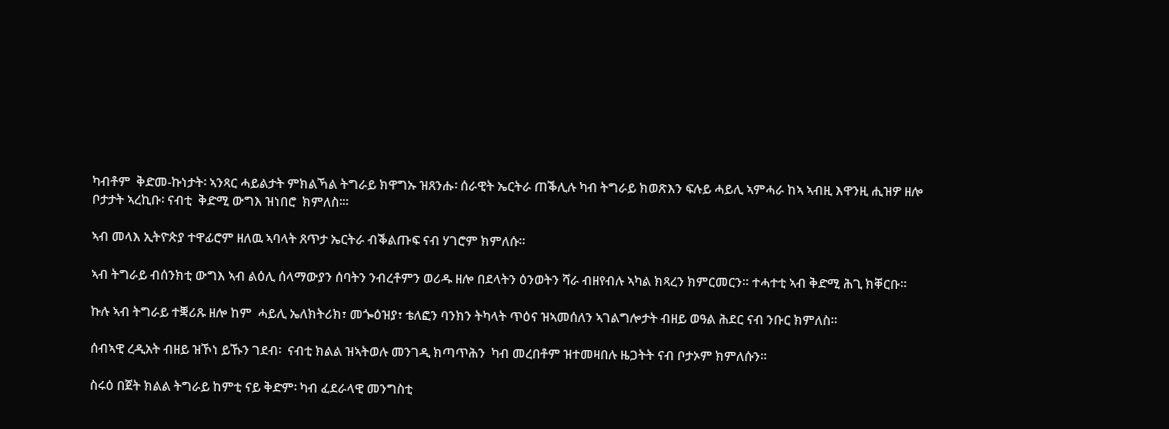ካብቶም  ቅድመ-ኩነታት፡ ኣንጻር ሓይልታት ምክልኻል ትግራይ ክዋግኡ ዝጸንሑ፡ ሰራዊት ኤርትራ ጠቕሊሉ ካብ ትግራይ ክወጽእን ፍሉይ ሓይሊ ኣምሓራ ከኣ ኣብዚ እዋንዚ ሒዝዎ ዘሎ ቦታታት ኣረኪቡ፡ ናብቲ  ቅድሚ ውግእ ዝነበሮ  ክምለስ፡።

ኣብ መላእ ኢትዮጵያ ተዋፊሮም ዘለዉ ኣባላት ጸጥታ ኤርትራ ብቕልጡፍ ናብ ሃገሮም ክምለሱ።

ኣብ ትግራይ ብሰንክቲ ውግእ ኣብ ልዕሊ ሰላማውያን ሰባትን ንብረቶምን ወሪዱ ዘሎ በደላትን ዕንወትን ሻራ ብዘየብሉ ኣካል ክጻረን ክምርመርን። ተሓተቲ ኣብ ቅድሚ ሕጊ ክቐርቡ።

ኩሉ ኣብ ትግራይ ተቛሪጹ ዘሎ ከም  ሓይሊ ኤለክትሪክ፣ መጐዕዝያ፣ ቴለፎን ባንክን ትካላት ጥዕና ዝኣመሰለን ኣገልግሎታት ብዘይ ወዓል ሕደር ናብ ንቡር ክምለስ።

ሰብኣዊ ረዲአት ብዘይ ዝኾነ ይኹን ገደብ፡  ናብቲ ክልል ዝኣትወሉ መንገዲ ክጣጥሕን  ካብ መረበቶም ዝተመዛበሉ ዜጋትት ናብ ቦታኦም ክምለሱን።

ስሩዕ በጀት ክልል ትግራይ ከምቲ ናይ ቅድም፡ ካብ ፈደራላዊ መንግስቲ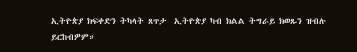ኢትዮጵያ ክፍቀድን ትካላት ጸጥታ  ኢትዮጵያ ካብ ክልል ትግራይ ክወጹን ዝብሉ ይርከብዎም።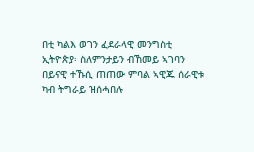በቲ ካልእ ወገን ፈደራላዊ መንግስቲ ኢትዮጵያ፡ ስለምንታይን ብኸመይ ኣገባን በይናዊ ተኹሲ ጠጠው ምባል ኣዊጁ ሰራዊቱ ካብ ትግራይ ዝሰሓበሉ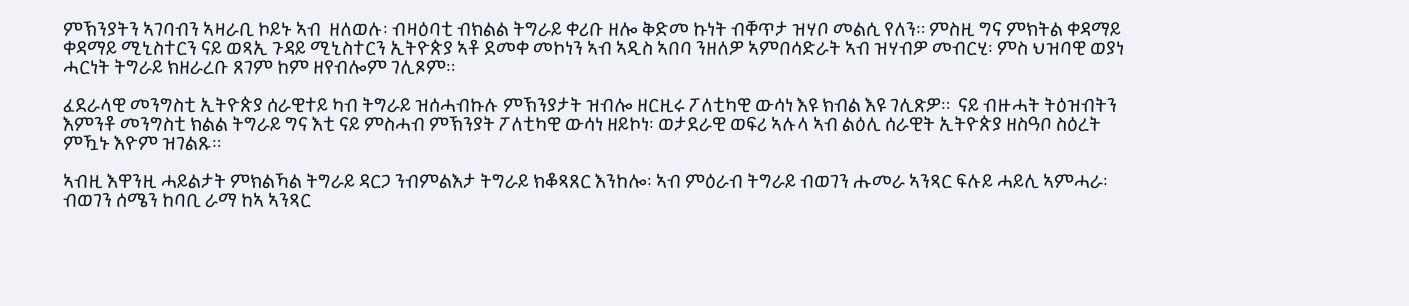ምኽንያትን ኣገባብን ኣዛራቢ ኮይኑ ኣብ  ዘለወሉ፡ ብዛዕባቲ ብክልል ትግራይ ቀሪቡ ዘሎ ቅድመ ኩነት ብቐጥታ ዝሃቦ መልሲ የለን። ምስዚ ግና ምክትል ቀዳማይ ቀዳማይ ሚኒስተርን ናይ ወጻኢ ጉዳይ ሚኒስተርን ኢትዮጵያ ኣቶ ደመቀ መኮነን ኣብ ኣዲስ ኣበባ ንዘለዎ ኣምበሳድራት ኣብ ዝሃብዎ መብርሂ፡ ምስ ህዝባዊ ወያነ ሓርነት ትግራይ ክዘራረቡ ጸገም ከም ዘየብሎም ገሊጾም።

ፈደራላዊ መንግስቲ ኢትዮጵያ ሰራዊተይ ካብ ትግራይ ዝሰሓብኩሉ ምኽንያታት ዝብሎ ዘርዚሩ ፖለቲካዊ ውሳነ እዩ ክብል እዩ ገሊጽዎ።  ናይ ብዙሓት ትዕዝብትን እምንቶ መንግስቲ ክልል ትግራይ ግና እቲ ናይ ምስሓብ ምኽንያት ፖለቲካዊ ውሳነ ዘይኮነ፡ ወታደራዊ ወፍሪ ኣሉላ ኣብ ልዕሊ ሰራዊት ኢትዮጵያ ዘስዓቦ ስዕረት  ምዃኑ እዮም ዝገልጹ።

ኣብዚ እዋንዚ ሓይልታት ምክልኻል ትግራይ ዳርጋ ንብምልእታ ትግራይ ክቆጻጸር እንከሎ፡ ኣብ ምዕራብ ትግራይ ብወገን ሑመራ ኣንጻር ፍሉይ ሓይሊ ኣምሓራ፡ ብወገን ሰሜን ከባቢ ራማ ከኣ ኣንጻር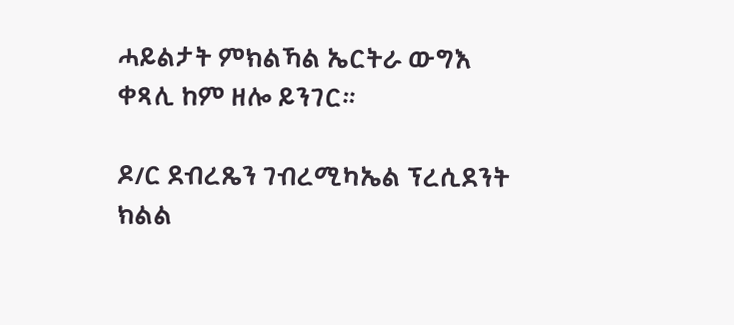ሓይልታት ምክልኻል ኤርትራ ውግእ ቀጻሊ ከም ዘሎ ይንገር።

ዶ/ር ደብረጼን ገብረሚካኤል ፕረሲደንት ክልል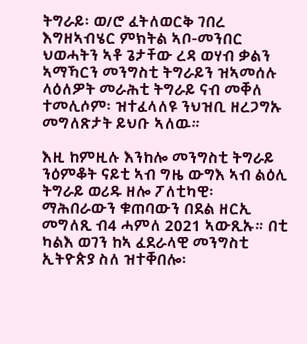ትግራይ፡ ወ/ሮ ፈትለወርቅ ገበረ እግዘኣብሄር ምክትል ኣቦ-መንበር ህወሓትን ኣቶ ጌታቸው ረዳ ወሃብ ቃልን ኣማኻርን መንግስቲ ትግራይን ዝኣመሰሉ ላዕለዎት መራሕቲ ትግራይ ናብ መቐለ ተመሊሶም፡ ዝተፈላለዩ ንህዝቢ ዘረጋግኡ መግለጽታት ይህቡ ኣለዉ።

እዚ ከምዚሉ እንከሎ መንግስቲ ትግራይ ንዕምቆት ናይቲ ኣብ ግዜ ውግእ ኣብ ልዕሊ ትግራይ ወሪዱ ዘሎ ፖለቲካዊ፡ ማሕበራውን ቁጠባውን በደል ዘርኢ መግለጺ ብ4 ሓምለ 2021 ኣውጺኡ። በቲ ካልእ ወገን ከኣ ፈደራላዊ መንግስቲ ኢትዮጵያ ስለ ዝተቐበሎ፡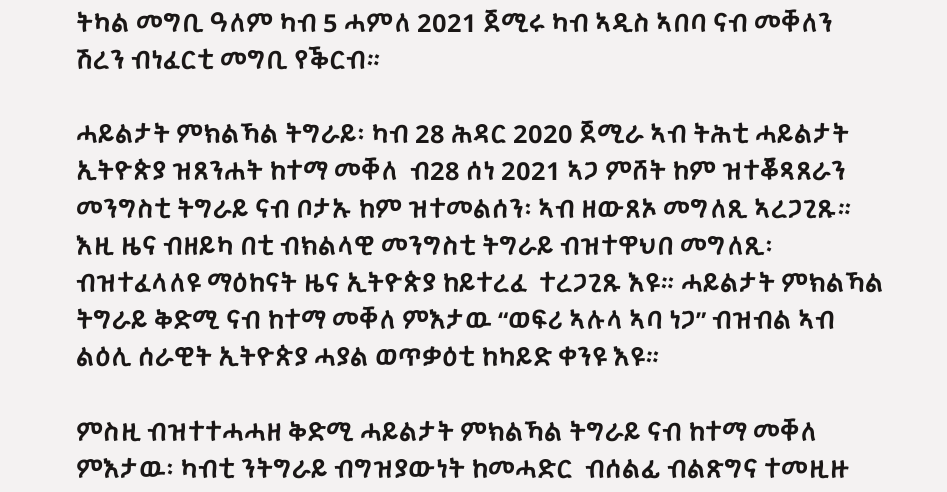ትካል መግቢ ዓለም ካብ 5 ሓምለ 2021 ጀሚሩ ካብ ኣዲስ ኣበባ ናብ መቐለን ሽረን ብነፈርቲ መግቢ የቕርብ።

ሓይልታት ምክልኻል ትግራይ፡ ካብ 28 ሕዳር 2020 ጀሚራ ኣብ ትሕቲ ሓይልታት ኢትዮጵያ ዝጸንሐት ከተማ መቐለ  ብ28 ሰነ 2021 ኣጋ ምሸት ከም ዝተቖጻጸራን መንግስቲ ትግራይ ናብ ቦታኡ ከም ዝተመልሰን፡ ኣብ ዘውጸኦ መግለጺ ኣረጋጊጹ። እዚ ዜና ብዘይካ በቲ ብክልላዊ መንግስቲ ትግራይ ብዝተዋህበ መግለጺ፡ ብዝተፈላለዩ ማዕከናት ዜና ኢትዮጵያ ከይተረፈ  ተረጋጊጹ እዩ። ሓይልታት ምክልኻል ትግራይ ቅድሚ ናብ ከተማ መቐለ ምእታዉ “ወፍሪ ኣሉላ ኣባ ነጋ” ብዝብል ኣብ ልዕሊ ሰራዊት ኢትዮጵያ ሓያል ወጥቃዕቲ ከካይድ ቀንዩ እዩ።

ምስዚ ብዝተተሓሓዘ ቅድሚ ሓይልታት ምክልኻል ትግራይ ናብ ከተማ መቐለ ምእታዉ፡ ካብቲ ንትግራይ ብግዝያውነት ከመሓድር  ብሰልፊ ብልጽግና ተመዚዙ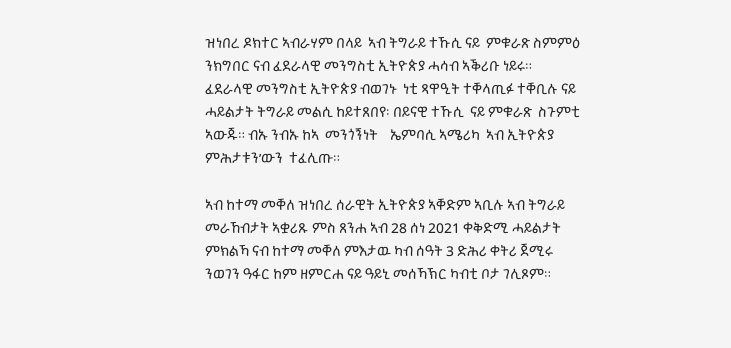ዝነበረ ዶክተር ኣብራሃም በላይ  ኣብ ትግራይ ተኹሲ ናይ  ምቁራጽ ስምምዕ ንክግበር ናብ ፈደራላዊ መንግስቲ ኢትዮጵያ ሓሳብ ኣቕሪቡ ነይሩ። ፈደራላዊ መንግስቲ ኢትዮጵያ ብወገኑ  ነቲ ጻዋዒት ተቐላጢፉ ተቐቢሉ ናይ ሓይልታት ትግራይ መልሲ ከይተጸበየ፡ በይናዊ ተኹሲ  ናይ ምቁራጽ  ስጉምቲ   ኣውጁ። ብኡ ንብኡ ከኣ  መንጎኝነት    ኤምባሲ ኣሜሪካ  ኣብ ኢትዮጵያ ምሕታቱን’ውን  ተፈሊጡ።

ኣብ ከተማ መቐለ ዝነበረ ሰራዊት ኢትዮጵያ ኣቐድም ኣቢሉ ኣብ ትግራይ መራኸብታት ኣቋሪጹ ምስ ጸንሐ ኣብ 28 ሰነ 2021 ቀቅድሚ ሓይልታት ምክልኻ ናብ ከተማ መቐለ ምእታዉ ካብ ሰዓት 3 ድሕሪ ቀትሪ ጀሚሩ ንወገን ዓፋር ከም ዘምርሐ ናይ ዓይኒ መሰኻኽር ካብቲ ቦታ ገሊጾም።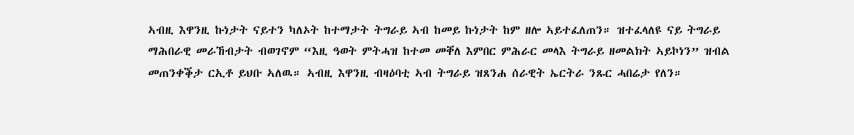ኣብዚ እዋንዚ ኩነታት ናይተን ካለኦት ከተማታት ትግራይ ኣብ ከመይ ኩነታት ከም ዘሎ ኣይተፈለጠን። ዝተፈላለዩ ናይ ትግራይ ማሕበራዊ መራኸብታት ብወገኖም “እዚ ዓወት ምትሓዝ ከተመ መቐለ እምበር ምሕራር መላእ ትግራይ ዘመልክት ኣይኮነን” ዝብል መጠንቀቕታ ርኢቶ ይህቡ ኣለዉ። ኣብዚ እዋንዚ ብዛዕባቲ ኣብ ትግራይ ዝጸንሐ ሰራዊት ኤርትራ ንጹር ሓበሬታ የለን።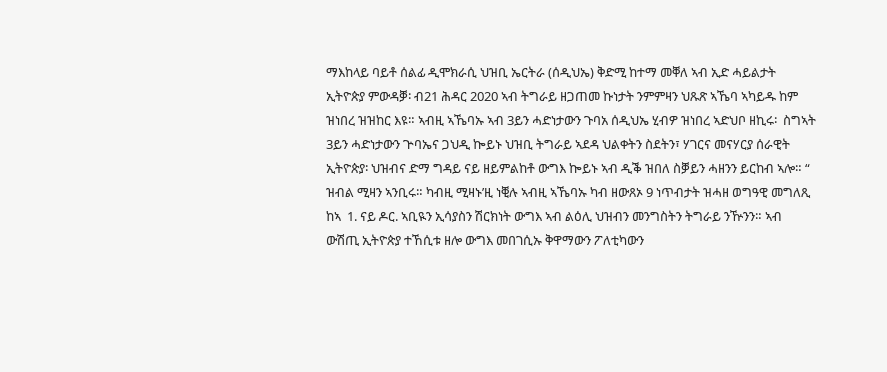ማእከላይ ባይቶ ሰልፊ ዲሞክራሲ ህዝቢ ኤርትራ (ሰዲህኤ) ቅድሚ ከተማ መቐለ ኣብ ኢድ ሓይልታት ኢትዮጵያ ምውዳቓ፡ ብ21 ሕዳር 2020 ኣብ ትግራይ ዘጋጠመ ኩነታት ንምምዛን ህጹጽ ኣኼባ ኣካይዱ ከም ዝነበረ ዝዝከር እዩ። ኣብዚ ኣኼባኡ ኣብ 3ይን ሓድነታውን ጉባአ ሰዲህኤ ሂብዎ ዝነበረ ኣድህቦ ዘኪሩ፡  ስግኣት 3ይን ሓድነታውን ጕባኤና ጋህዲ ኰይኑ ህዝቢ ትግራይ ኣደዳ ህልቀትን ስደትን፣ ሃገርና መናሃርያ ሰራዊት ኢትዮጵያ፡ ህዝብና ድማ ግዳይ ናይ ዘይምልከቶ ውግእ ኰይኑ ኣብ ዲቕ ዝበለ ስቓይን ሓዘንን ይርከብ ኣሎ። “ ዝብል ሚዛን ኣንቢሩ። ካብዚ ሚዛኑ’ዚ ነቒሉ ኣብዚ ኣኼባኡ ካብ ዘውጸኦ 9 ነጥብታት ዝሓዘ ወግዓዊ መግለጺ ከኣ  1. ናይ ዶር. ኣቢዪን ኢሳያስን ሽርክነት ውግእ ኣብ ልዕሊ ህዝብን መንግስትን ትግራይ ንዅንን። ኣብ ውሽጢ ኢትዮጵያ ተኸሲቱ ዘሎ ውግእ መበገሲኡ ቅዋማውን ፖለቲካውን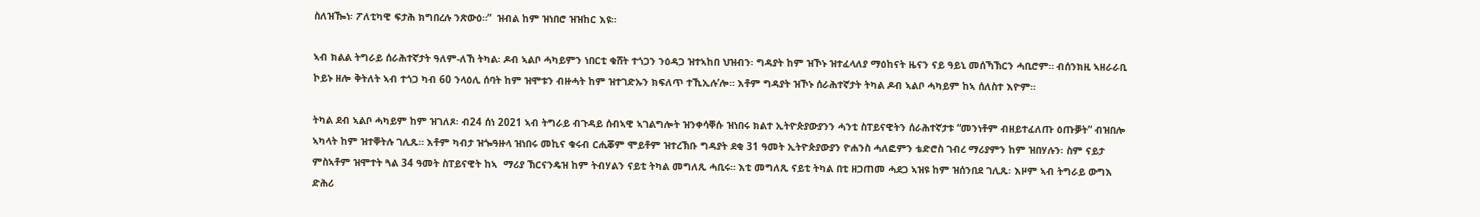ስለዝዀነ፡ ፖለቲካዊ ፍታሕ ክግበረሉ ንጽውዕ።”  ዝብል ከም ዝነበሮ ዝዝከር እዩ።

ኣብ ክልል ትግራይ ሰራሕተኛታት ዓለም-ለኸ ትካል፡ ዶብ ኣልቦ ሓካይምን ነበርቲ ቁሸት ተጎጋን ንዕዳጋ ዝተኣከበ ህዝብን፡ ግዳያት ከም ዝኾኑ ዝተፈላለያ ማዕከናት ዜናን ናይ ዓይኒ መሰኻኽርን ሓቢሮም። ብሰንክዚ ኣዘራራቢ ኮይኑ ዘሎ ቅትለት ኣብ ተጎጋ ካብ 60 ንላዕሊ ሰባት ከም ዝሞቱን ብዙሓት ከም ዝተገድኡን ክፍለጥ ተኺኢሉ’ሎ። እቶም ግዳያት ዝኾኑ ሰራሕተኛታት ትካል ዶብ ኣልቦ ሓካይም ከኣ ሰለስተ እዮም።

ትካል ደብ ኣልቦ ሓካይም ከም ዝገለጾ፡ ብ24 ሰነ 2021 ኣብ ትግራይ ብጉዳይ ሰብኣዊ ኣገልግሎት ዝንቀሳቐሱ ዝነበሩ ክልተ ኢትዮጵያውያንን ሓንቲ ስፐይናዊትን ሰራሕተኛታቱ “መንነቶም ብዘይተፈለጡ ዕጡቓት” ብዝበሎ ኣካላት ከም ዝተቐትሉ ገሊጹ። እቶም ካብታ ዝጐዓዙላ ዝነበሩ መኪና ቁሩብ ርሒቖም ሞይቶም ዝተረኽቡ ግዳያት ደቂ 31 ዓመት ኢትዮጵያውያን ዮሐንስ ሓለፎምን ቴድሮስ ገብረ ማሪያምን ከም ዝበሃሉን፡ ስም ናይታ ምስኣቶም ዝሞተት ጓል 34 ዓመት ስፐይናዊት ከኣ  ማሪያ ኽርናንዴዝ ከም ትብሃልን ናይቲ ትካል መግለጺ ሓቢሩ። እቲ መግለጺ ናይቲ ትካል በቲ ዘጋጠመ ሓደጋ ኣዝዩ ከም ዝሰንበደ ገሊጹ፡ እዞም ኣብ ትግራይ ውግእ ድሕሪ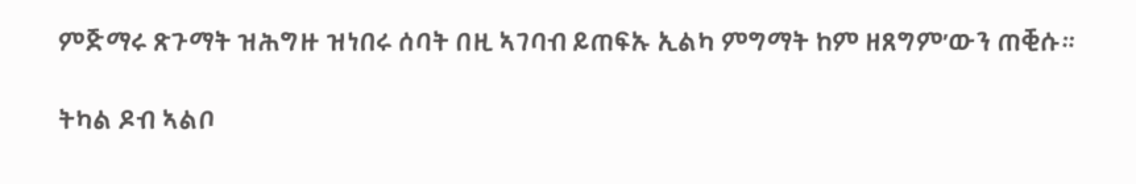ምጅማሩ ጽጉማት ዝሕግዙ ዝነበሩ ሰባት በዚ ኣገባብ ይጠፍኡ ኢልካ ምግማት ከም ዘጸግም’ውን ጠቒሱ።

ትካል ዶብ ኣልቦ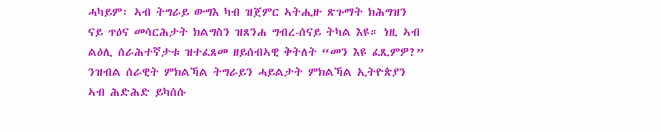ሓካይም፡ ኣብ ትግራይ ውግእ ካብ ዝጀምር ኣትሒዙ ጽጉማት ክሕግዝን ናይ ጥዕና መሳርሕታት ክልግስን ዝጸንሐ ግብረ-ሰናይ ትካል እዩ። ነዚ ኣብ ልዕሊ ሰራሕተኛታቱ ዝተፈጸመ ዘይሰብኣዊ ቅትለት “መን እዩ ፈጺምዎ?” ንዝብል ሰራዊት ምክልኻል ትግራይን ሓይልታት ምክልኻል ኢትዮጵያን ኣብ ሕድሕድ ይካሰሱ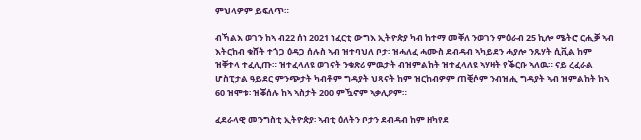ምህላዎም ይፍለጥ።

ብኻልእ ወገን ከኣ ብ22 ሰነ 2021 ነፈርቲ ውግእ ኢትዮጵያ ካብ ከተማ መቐለ ንወገን ምዕራብ 25 ኪሎ ሜትሮ ርሒቓ ኣብ እትርከብ ቁሸት ተጎጋ ዕዳጋ ሰሉስ ኣብ ዝተባህለ ቦታ፡ ዝሓለፈ ሓሙስ ደብዳብ ኣካይደን ሓያሎ ንጹሃት ሲቪል ከም ዝቐተላ ተፈሊጡ። ዝተፈላለዩ ወገናት ንቁጽሪ ምዉታት ብዝምልከት ዝተፈላለዩ ኣሃዛት የቕርቡ ኣለዉ። ናይ ረፈራል ሆስፒታል ዓይደር ምንጭታት ካብቶም ግዳያት ህጻናት ከም ዝርከብዎም ጠቒሶም ንብዝሒ ግዳያት ኣብ ዝምልከት ከኣ  60 ዝሞቱ፡ ዝቖሰሉ ከኣ ኣስታት 200 ምዃኖም ኣቃሊዖም።

ፈደራላዊ መንግስቲ ኢትዮጵያ፡ ኣብቲ ዕለትን ቦታን ደብዳብ ከም ዘካየደ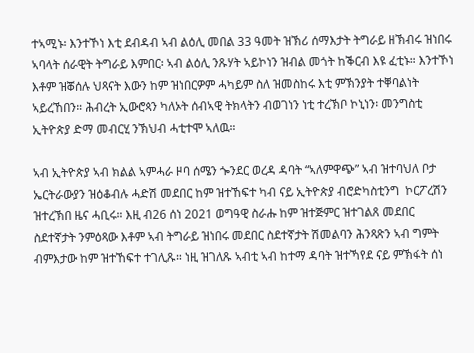ተኣሚኑ፡ እንተኾነ እቲ ደብዳብ ኣብ ልዕሊ መበል 33 ዓመት ዝኽሪ ሰማእታት ትግራይ ዘኽብሩ ዝነበሩ ኣባላት ሰራዊት ትግራይ እምበር፡ ኣብ ልዕሊ ንጹሃት ኣይኮነን ዝብል መጎት ከቕርብ እዩ ፈቲኑ። እንተኾነ እቶም ዝቖሰሉ ህጻናት እውን ከም ዝነበርዎም ሓካይም ስለ ዝመስከሩ እቲ ምኽንያት ተቐባልነት ኣይረኸበን። ሕብረት ኢውሮጳን ካለኦት ሰብኣዊ ትክላትን ብወገነን ነቲ ተረኽቦ ኮኒነን፡ መንግስቲ ኢትዮጵያ ድማ መብርሂ ንኽህብ ሓቲተሞ ኣለዉ።

ኣብ ኢትዮጵያ ኣብ ክልል ኣምሓራ ዞባ ሰሜን ጐንደር ወረዳ ዳባት “ኣለምዋጭ” ኣብ ዝተባህለ ቦታ ኤርትራውያን ዝዕቆብሉ ሓድሽ መደበር ከም ዝተኸፍተ ካብ ናይ ኢትዮጵያ ብሮድካስቲንግ  ኮርፖረሽን ዝተረኽበ ዜና ሓቢሩ። እዚ ብ26 ሰነ 2021 ወግዓዊ ስራሑ ከም ዝተጅምር ዝተገልጸ መደበር ስደተኛታት ንምዕጻው እቶም ኣብ ትግራይ ዝነበሩ መደበር ስደተኛታት ሽመልባን ሕንጻጽን ኣብ ግምት ብምእታው ከም ዝተኸፍተ ተገሊጹ። ነዚ ዝገለጹ ኣብቲ ኣብ ከተማ ዳባት ዝተኻየደ ናይ ምኽፋት ሰነ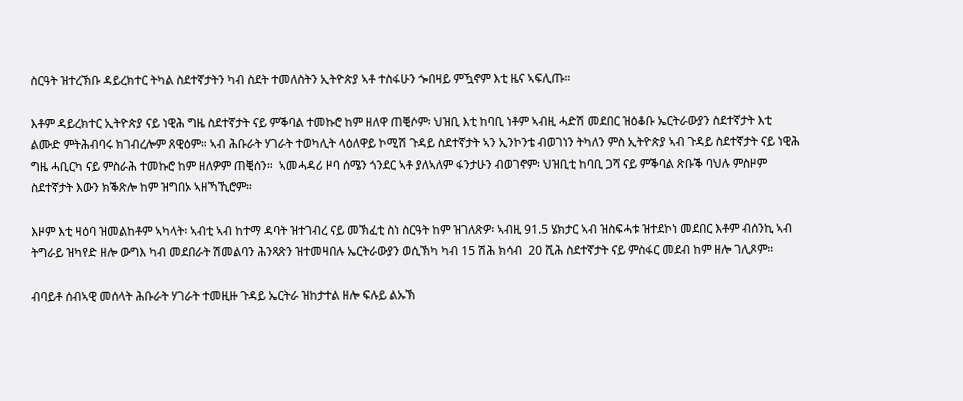ስርዓት ዝተረኽቡ ዳይረክተር ትካል ስደተኛታትን ካብ ስደት ተመለስትን ኢትዮጵያ ኣቶ ተስፋሁን ጐበዛይ ምዃኖም እቲ ዜና ኣፍሊጡ።

እቶም ዳይረክተር ኢትዮጵያ ናይ ነዊሕ ግዜ ስደተኛታት ናይ ምቕባል ተመኩሮ ከም ዘለዋ ጠቒሶም፡ ህዝቢ እቲ ከባቢ ነቶም ኣብዚ ሓድሽ መደበር ዝዕቆቡ ኤርትራውያን ስደተኛታት እቲ ልሙድ ምትሕብባሩ ክገብረሎም ጸዊዕም። ኣብ ሕቡራት ሃገራት ተወካሊት ላዕለዋይ ኮሚሽ ጉዳይ ስደተኛታት ኣን ኢንኮንቴ ብወገነን ትካለን ምስ ኢትዮጵያ ኣብ ጉዳይ ስደተኛታት ናይ ነዊሕ ግዜ ሓቢርካ ናይ ምስራሕ ተመኩሮ ከም ዘለዎም ጠቒሰን።  ኣመሓዳሪ ዞባ ሰሜን ጎንደር ኣቶ ያለኣለም ፋንታሁን ብወገኖም፡ ህዝቢቲ ከባቢ ጋሻ ናይ ምቕባል ጽቡቕ ባህሉ ምስዞም ስደተኛታት እውን ክቕጽሎ ከም ዝግበኦ ኣዘኻኺሮም።

እዞም እቲ ዛዕባ ዝመልከቶም ኣካላት፡ ኣብቲ ኣብ ከተማ ዳባት ዝተገብረ ናይ መኽፈቲ ስነ ስርዓት ከም ዝገለጽዎ፡ ኣብዚ 91.5 ሄክታር ኣብ ዝስፍሓቱ ዝተደኮነ መደበር እቶም ብሰንኪ ኣብ ትግራይ ዝካየድ ዘሎ ውግእ ካብ መደበራት ሽመልባን ሕንጻጽን ዝተመዛበሉ ኤርትራውያን ወሲኽካ ካብ 15 ሽሕ ክሳብ  20 ሺሕ ስደተኛታት ናይ ምስፋር መደብ ከም ዘሎ ገሊጾም።

ብባይቶ ሰብኣዊ መሰላት ሕቡራት ሃገራት ተመዚዙ ጉዳይ ኤርትራ ዝከታተል ዘሎ ፍሉይ ልኡኽ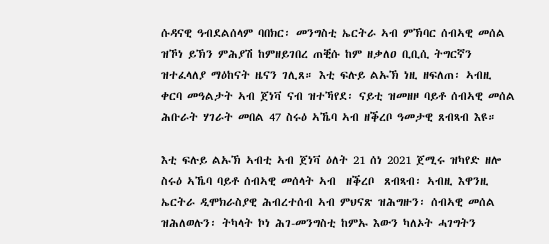ሱዳናዊ ዓብደልሰላም ባበክር፡ መንግስቲ ኤርትራ ኣብ ምኽባር ሰብኣዊ መሰል ዝኾነ ይኽን ምሕያሽ ከምዘይገበረ ጠቒሱ ከም ዘቃለዐ ቢቢሲ ትግርኛን ዝተፈላለያ ማዕከናት ዜናን ገሊጸ። እቲ ፍሉይ ልኡኽ ነዚ ዘፍለጠ፡ ኣብዚ ቀርባ መዓልታት ኣብ ጀነቫ ናብ ዝተኻየደ፡ ናይቲ ዝመዘዞ ባይቶ ሰብኣዊ መሰል ሕቡራት ሃገራት መበል 47 ስሩዕ ኣኼባ ኣብ ዘቕረቦ ዓመታዊ ጸብጻብ እዩ።

እቲ ፍሉይ ልኡኽ ኣብቲ ኣብ ጀነቫ ዕለት 21 ሰነ 2021 ጀሚሩ ዝካየድ ዘሎ ስሩዕ ኣኼባ ባይቶ ሰብኣዊ መሰላት ኣብ  ዘቕረቦ  ጸብጻብ፡ ኣብዚ እዋንዚ ኤርትራ ዲሞክራስያዊ ሕብረተሰብ ኣብ ምህናጽ ዝሕግዙን፡ ሰብኣዊ መሰል ዝሕለወሉን፡ ትካላት ኮነ ሕገ-መንግስቲ ከምኡ እውን ካለኦት ሓገግትን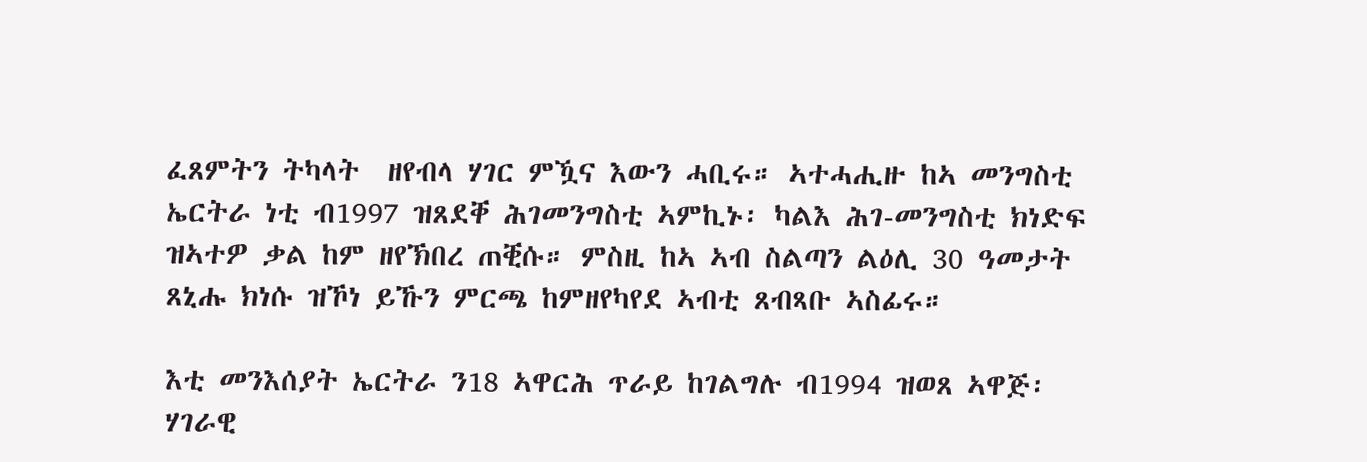ፈጸምትን ትካላት  ዘየብላ ሃገር ምዃና እውን ሓቢሩ። ኣተሓሒዙ ከኣ መንግስቲ ኤርትራ ነቲ ብ1997 ዝጸደቐ ሕገመንግስቲ ኣምኪኑ፡ ካልእ ሕገ-መንግስቲ ክነድፍ ዝኣተዎ ቃል ከም ዘየኽበረ ጠቒሱ። ምስዚ ከኣ ኣብ ስልጣን ልዕሊ 30 ዓመታት ጸኒሑ ክነሱ ዝኾነ ይኹን ምርጫ ከምዘየካየደ ኣብቲ ጸብጻቡ ኣስፊሩ።

እቲ መንእሰያት ኤርትራ ን18 ኣዋርሕ ጥራይ ከገልግሉ ብ1994 ዝወጸ ኣዋጅ፡ ሃገራዊ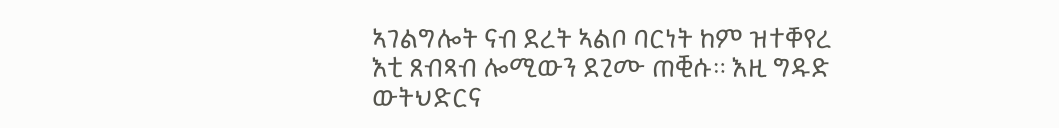ኣገልግሎት ናብ ደረት ኣልቦ ባርነት ከም ዝተቐየረ እቲ ጸብጻብ ሎሚውን ደጊሙ ጠቒሱ። እዚ ግዱድ ውትህድርና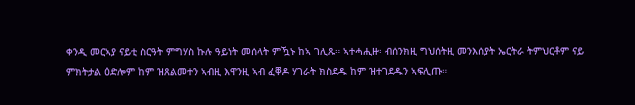ቀንዲ መርኣያ ናይቲ ስርዓት ምግሃስ ኩሉ ዓይነት መሰላት ምዃኑ ከኣ ገሊጹ። ኣተሓሒዙ፡ ብሰንክዚ ግህሰትዚ መንእሰያት ኤርትራ ትምህርቶም ናይ ምክትታል ዕድሎም ከም ዝጸልመተን ኣብዚ እዋንዚ ኣብ ፈቐዶ ሃገራት ክስደዱ ከም ዝተገደዱን ኣፍሊጡ።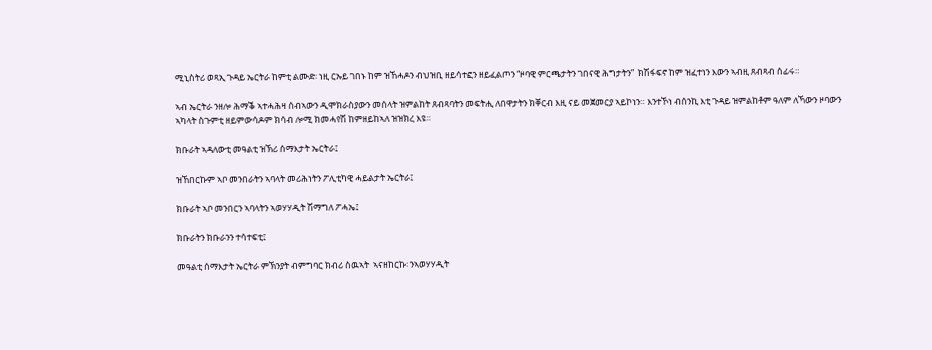ሚኒስትሪ ወጻኢ ጉዳይ ኤርትራ ከምቲ ልሙድ፡ ነዚ ርኡይ ገበኑ ከም ዝኸሓዶን ብህዝቢ ዘይሳተፎን ዘይፈልጦን “ዞባዊ ምርጫታትን ገበናዊ ሕግታትን”  ክሽፋፍኖ ከም ዝፈተነን እውን ኣብዚ ጸብጻብ ሰፊሩ።

ኣብ ኤርትራ ንዘሎ ሕማቕ ኣተሓሕዛ ሰብኣውን ዲሞክራስያውን መሰላት ዝምልከት ጸብጻባትን መፍትሒ ለበዋታትን ክቐርብ እዚ ናይ መጀመርያ ኣይኮነን። እንተኾነ ብሰንኪ እቲ ጉዳይ ዝምልከቶም ዓለም ለኻውን ዞባውን ኣካላት ስጉምቲ ዘይምውሳዶም ክሳብ ሎሚ ክመሓየሽ ከምዘይከኣለ ዝዝክረ እዩ።

ክቡራት ኣዳለውቲ መዓልቲ ዝኽሪ ሰማእታት ኤርትራ፤

ዝኸበርኩም ኣቦ መንበራትን ኣባላት መሪሕነትን ፖሊቲካዊ ሓይልታት ኤርትራ፤

ክቡራት ኣቦ መንበርን ኣባላትን ኣወሃሃዲት ሽማግለ ፖሓኤ፤

ክቡራትን ክቡራንን ተሳተፍቲ፤

መዓልቲ ሰማእታት ኤርትራ ምኽንያት ብምግባር ክብሪ ስዉኣት  ኣናዘከርኩ፡ ንኣወሃሃዲት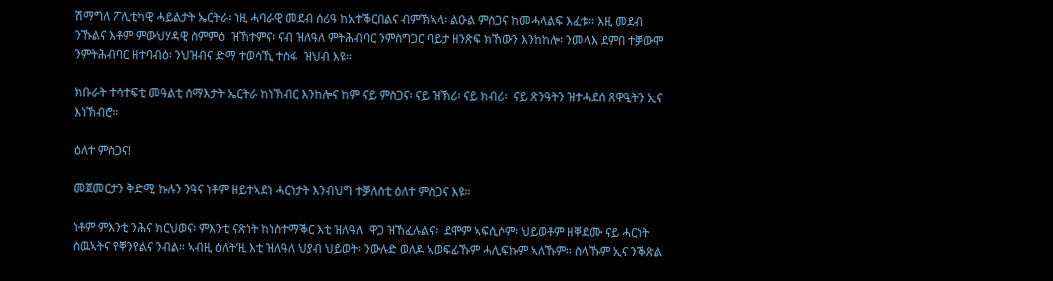ሽማግለ ፖሊቲካዊ ሓይልታት ኤርትራ፡ ነዚ ሓባራዊ መደብ ሰሪዓ ከአተቕርበልና ብምኽኣላ፡ ልዑል ምስጋና ከመሓላልፍ እፈቱ። እዚ መደብ ንኹልና እቶም ምውህሃዳዊ ስምምዕ  ዝኸተምና፡ ናብ ዝለዓለ ምትሕብባር ንምስግጋር ባይታ ዘንጽፍ ክኸውን እንከከሎ፡ ንመላእ ደምበ ተቓውሞ ንምትሕብባር ዘተባብዕ፡ ንህዝብና ድማ ተወሳኺ ተስፋ  ዝህብ እዩ።

ክቡራት ተሳተፍቲ መዓልቲ ሰማእታት ኤርትራ ከነኽብር እንከሎና ከም ናይ ምስጋና፡ ናይ ዝኽሪ፡ ናይ ክብሪ፡  ናይ ጽንዓትን ዝተሓደሰ ጸዋዒትን ኢና እነኽብሮ።

ዕለተ ምስጋና!

መጀመርታን ቅድሚ ኩሉን ንዓና ነቶም ዘይተኣደነ ሓርነታት እንብህግ ተቓለስቲ ዕለተ ምስጋና እዩ።

ነቶም ምእንቲ ንሕና ክርህወና፡ ምእንቲ ናጽነት ከነስተማቕር እቲ ዝለዓለ  ዋጋ ዝኸፈሉልና፡  ደሞም ኣፍሲሶም፡ ህይወቶም ዘቐደሙ ናይ ሓርነት ስዉኣትና የቐንየልና ንብል። ኣብዚ ዕለት’ዚ እቲ ዝለዓለ ህያብ ህይወት፡ ንውሉድ ወለዶ ኣወፍፊኹም ሓሊፍኩም ኣለኹም። ስላኹም ኢና ንቕጽል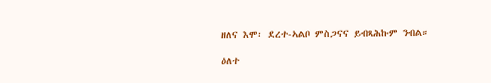ዘለና እሞ፡ ደረተ-ኣልቦ ምስጋናና ይብጻሕኩም ንብል።

ዕለተ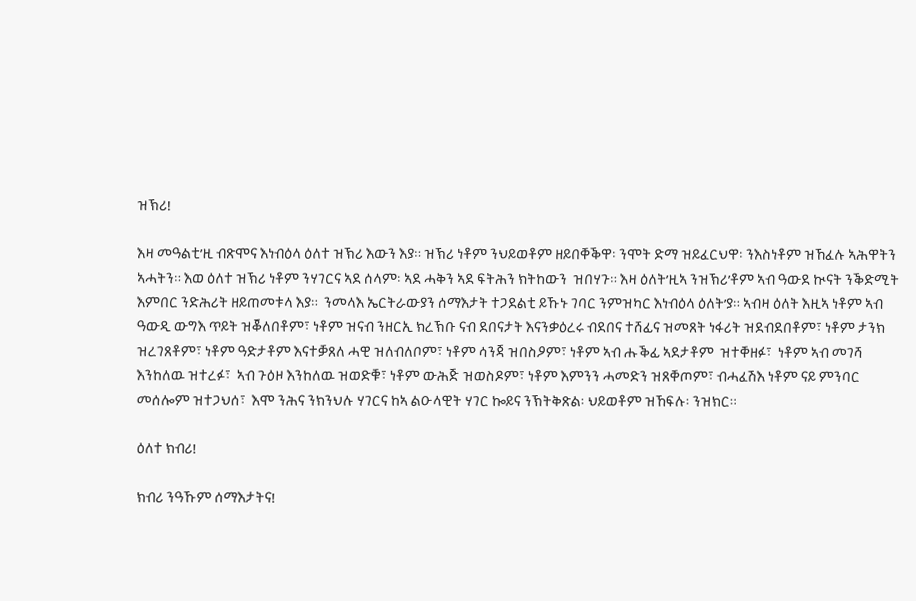ዝኽሪ!

እዛ መዓልቲ’ዚ ብጽሞና እነብዕላ ዕለተ ዝኽሪ እውን እያ። ዝኽሪ ነቶም ንህይወቶም ዘይበቐቕዋ፡ ንሞት ድማ ዝይፈርህዋ፡ ንእስነቶም ዝኸፈሉ ኣሕዋትን ኣሓትን። እወ ዕለተ ዝኽሪ ነቶም ንሃገርና ኣደ ሰላም፡ ኣደ ሓቅን ኣደ ፍትሕን ክትከውን  ዝበሃጉ። እዛ ዕለት’ዚኣ ንዝኽሪ’ቶም ኣብ ዓውደ ኲናት ንቕድሚት እምበር ንድሕሪት ዘይጠመቱላ እያ።  ንመላእ ኤርትራውያን ሰማእታት ተጋደልቲ ይኹኑ ገባር ንምዝካር እነብዕላ ዕለት’ያ። ኣብዛ ዕለት እዚኣ ነቶም ኣብ ዓውዲ ውግእ ጥይት ዝቖለበቶም፣ ነቶም ዝናብ ንዘርኢ ክረኽቡ ናብ ደበናታት እናንቃዕረሩ ብደበና ተሸፊና ዝመጸት ነፋሪት ዝደብደበቶም፣ ነቶም ታንክ ዝረገጸቶም፣ ነቶም ዓድታቶም እናተቓጸለ ሓዊ ዝለብለቦም፣ ነቶም ሳንጃ ዝበስዖም፣ ነቶም ኣብ ሑቕፊ ኣደታቶም  ዝተቐዘፉ፣  ነቶም ኣብ መገሻ እንከለዉ ዝተረፉ፣  ኣብ ጉዕዞ እንከለዉ ዝወድቑ፣ ነቶም ውሕጅ ዝወስዶም፣ ነቶም እምንን ሓመድን ዝጸቐጦም፣ ብሓፈሽእ ነቶም ናይ ምንባር መሰሎም ዝተጋህሰ፣  እሞ ንሕና ንክንህሉ ሃገርና ከኣ ልዑላዊት ሃገር ኰይና ንኽትቅጽል፡ ህይወቶም ዝኸፍሉ፡ ንዝክር።

ዕለተ ክብሪ!

ክብሪ ንዓኹም ሰማእታትና!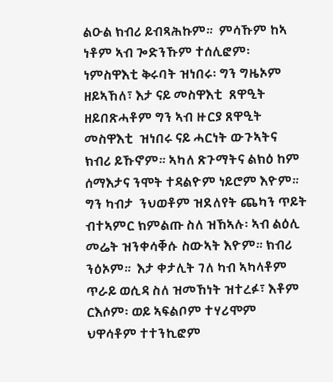ልዑል ክብሪ ይብጻሕኩም።  ምሳኹም ከኣ ነቶም ኣብ ጐድንኹም ተሰሊፎም፡ ነምስዋእቲ ቅሩባት ዝነበሩ፡ ግን ግዜኦም ዘይኣኸለ፣ እታ ናይ መስዋእቲ  ጸዋዒት ዘይበጽሓቶም ግን ኣብ ዙርያ ጸዋዒት መስዋእቲ  ዝነበሩ ናይ ሓርነት ውጉኣትና ክብሪ ይኹኖም። ኣካለ ጽጉማትና ልክዕ ከም ሰማእታና ንሞት ተዳልዮም ነይሮም እዮም። ግን ካብታ  ንህወቶም ዝደለየት ጨካን ጥይት ብተኣምር ክምልጡ ስለ ዝኸኣሉ፡ ኣብ ልዕሊ መሬት ዝንቀሳቐሱ ስውኣት እዮም። ክብሪ ንዕኦም።  እታ ቀታሊት ገለ ካብ ኣካላቶም ጥራይ ወሲዳ ስለ ዝመኸነት ዝተረፉ፣ እቶም ርእሶም፡ ወይ ኣፍልቦም ተሃሪሞም ህዋሳቶም ተተንኪፎም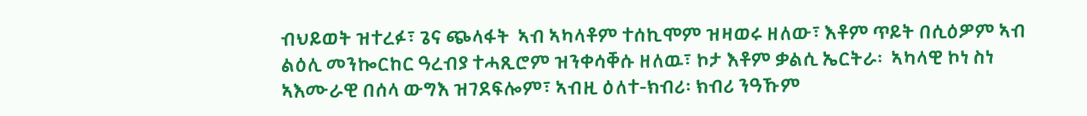ብህይወት ዝተረፉ፣ ጌና ጭላፋት  ኣብ ኣካላቶም ተሰኪሞም ዝዛወሩ ዘለው፣ እቶም ጥይት በሲዕዎም ኣብ ልዕሊ መንኰርከር ዓረብያ ተሓጺሮም ዝንቀሳቐሱ ዘለዉ፣ ኮታ እቶም ቃልሲ ኤርትራ፡  ኣካላዊ ኮነ ስነ ኣእሙራዊ በሰላ ውግእ ዝገደፍሎም፣ ኣብዚ ዕለተ-ክብሪ፡ ክብሪ ንዓኹም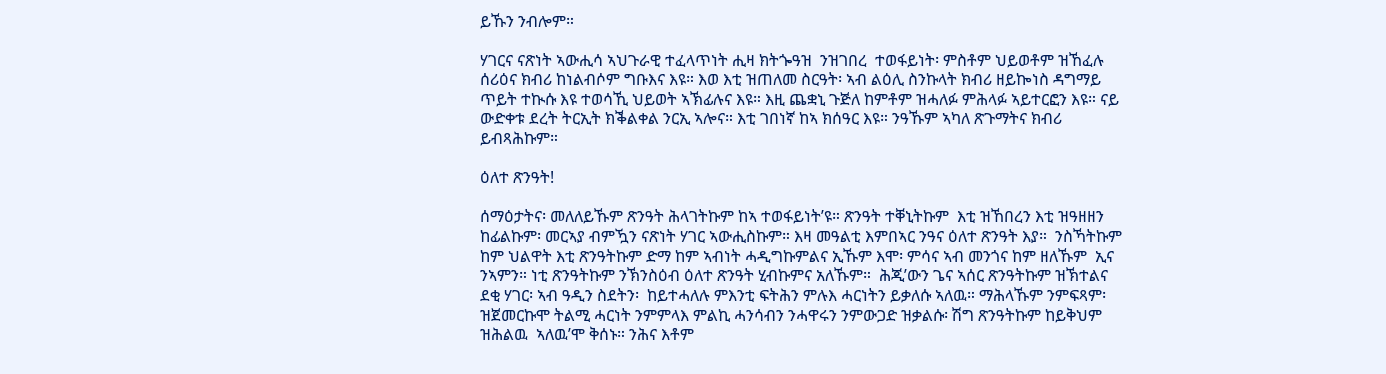ይኹን ንብሎም።

ሃገርና ናጽነት ኣውሒሳ ኣህጉራዊ ተፈላጥነት ሒዛ ክትጐዓዝ  ንዝገበረ  ተወፋይነት፡ ምስቶም ህይወቶም ዝኸፈሉ ሰሪዕና ክብሪ ከነልብሶም ግቡእና እዩ። እወ እቲ ዝጠለመ ስርዓት፡ ኣብ ልዕሊ ስንኩላት ክብሪ ዘይኰነስ ዳግማይ ጥይት ተኲሱ እዩ ተወሳኺ ህይወት ኣኽፊሉና እዩ። እዚ ጨቋኒ ጉጅለ ከምቶም ዝሓለፉ ምሕላፉ ኣይተርፎን እዩ። ናይ ውድቀቱ ደረት ትርኢት ክቕልቀል ንርኢ ኣሎና። እቲ ገበነኛ ከኣ ክሰዓር እዩ። ንዓኹም ኣካለ ጽጉማትና ክብሪ ይብጻሕኩም።

ዕለተ ጽንዓት!

ሰማዕታትና፡ መለለይኹም ጽንዓት ሕላገትኩም ከኣ ተወፋይነት’ዩ። ጽንዓት ተቐኒትኩም  እቲ ዝኸበረን እቲ ዝዓዘዘን ከፊልኩም፡ መርኣያ ብምዃን ናጽነት ሃገር ኣውሒስኩም። እዛ መዓልቲ እምበኣር ንዓና ዕለተ ጽንዓት እያ።  ንስኻትኩም ከም ህልዋት እቲ ጽንዓትኩም ድማ ከም ኣብነት ሓዲግኩምልና ኢኹም እሞ፡ ምሳና ኣብ መንጎና ከም ዘለኹም  ኢና ንኣምን። ነቲ ጽንዓትኩም ንኽንስዕብ ዕለተ ጽንዓት ሂብኩምና አለኹም።  ሕጂ’ውን ጌና ኣሰር ጽንዓትኩም ዝኽተልና ደቂ ሃገር፡ ኣብ ዓዲን ስደትን፡  ከይተሓለሉ ምእንቲ ፍትሕን ምሉእ ሓርነትን ይቃለሱ ኣለዉ። ማሕላኹም ንምፍጻም፡ ዝጀመርኩሞ ትልሚ ሓርነት ንምምላእ ምልኪ ሓንሳብን ንሓዋሩን ንምውጋድ ዝቃልሱ፡ ሽግ ጽንዓትኩም ከይቅህም ዝሕልዉ  ኣለዉ’ሞ ቅሰኑ። ንሕና እቶም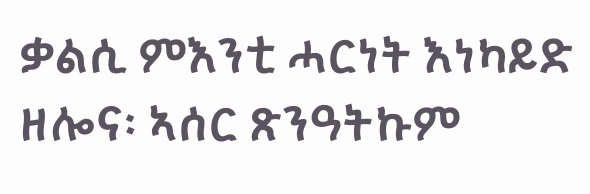ቃልሲ ምእንቲ ሓርነት እነካይድ ዘሎና፡ ኣሰር ጽንዓትኩም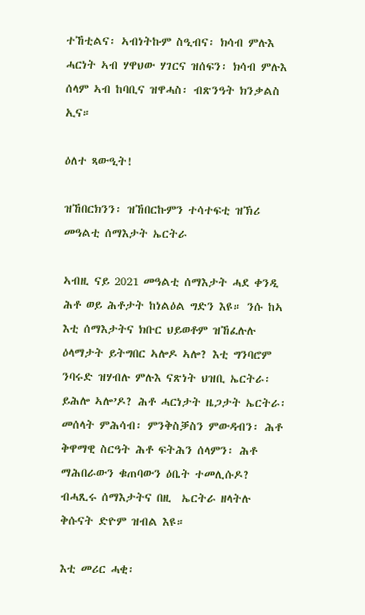ተኸቲልና፡ ኣብነትኩም ስዒብና፡ ክሳብ ምሉእ ሓርነት ኣብ ሃዋህው ሃገርና ዝሰፍን፡ ክሳብ ምሉእ ሰላም ኣብ ከባቢና ዝዋሓስ፡ ብጽንዓት ክንቃልስ ኢና።

ዕለተ ጻውዒት!

ዝኸበርክንን፡ ዝኸበርኩምን ተሳተፍቲ ዝኽሪ መዓልቲ ሰማእታት ኤርትራ

ኣብዚ ናይ 2021 መዓልቲ ሰማእታት ሓደ ቀንዲ ሕቶ ወይ ሕቶታት ከነልዕል ግድን እዩ። ንሱ ከኣ እቲ ሰማእታትና ክቡር ህይወቶም ዝኸፈሉሉ ዕላማታት ይትግበር ኣሎዶ ኣሎ? እቲ ግንባሮም ንባሩድ ዝሃብሉ ምሉእ ናጽነት ህዝቢ ኤርትራ፡ ይሕሎ ኣሎ’ዶ? ሕቶ ሓርነታት ዜጋታት ኤርትራ፡ መሰላት ምሕሳብ፡ ምንቅስቓስን ምውዳብን፡ ሕቶ ቅዋማዊ ስርዓት ሕቶ ፍትሕን ሰላምን፡ ሕቶ ማሕበራውን ቁጠባውን ዕቤት ተመሊሱዶ?  ብሓጺሩ ሰማእታትና በዚ  ኤርትራ ዘላትሉ  ቅሱናት ድዮም ዝብል እዩ።

እቲ መሪር ሓቂ፡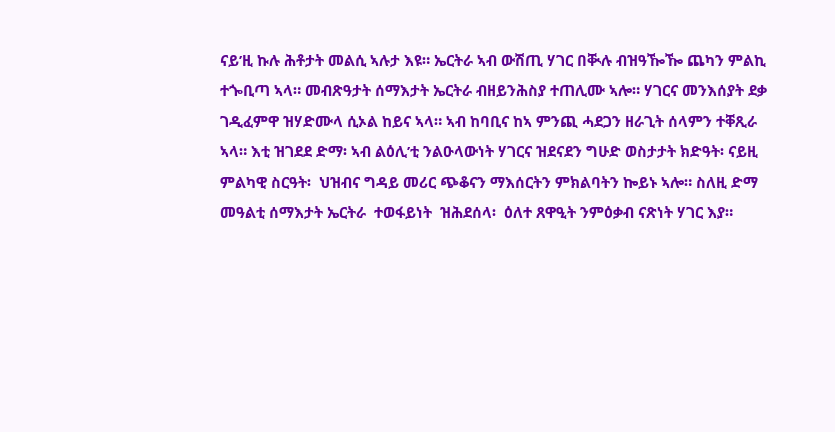ናይ’ዚ ኩሉ ሕቶታት መልሲ ኣሉታ እዩ። ኤርትራ ኣብ ውሽጢ ሃገር በቚሉ ብዝዓዀዀ ጨካን ምልኪ ተጐቢጣ ኣላ። መብጽዓታት ሰማእታት ኤርትራ ብዘይንሕስያ ተጠሊሙ ኣሎ። ሃገርና መንእሰያት ደቃ ገዲፈምዋ ዝሃድሙላ ሲኦል ከይና ኣላ። ኣብ ከባቢና ከኣ ምንጪ ሓደጋን ዘራጊት ሰላምን ተቐጺራ ኣላ። እቲ ዝገደደ ድማ፡ ኣብ ልዕሊ’ቲ ንልዑላውነት ሃገርና ዝደናደን ግሁድ ወስታታት ክድዓት፡ ናይዚ ምልካዊ ስርዓት፡  ህዝብና ግዳይ መሪር ጭቆናን ማእሰርትን ምክልባትን ኰይኑ ኣሎ። ስለዚ ድማ መዓልቲ ሰማእታት ኤርትራ  ተወፋይነት  ዝሕደሰላ፡  ዕለተ ጸዋዒት ንምዕቃብ ናጽነት ሃገር እያ።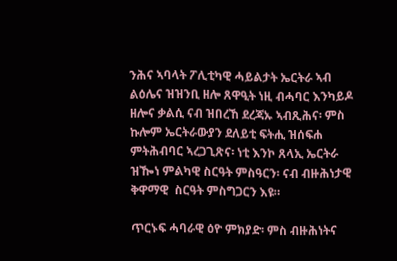ንሕና ኣባላት ፖሊቲካዊ ሓይልታት ኤርትራ ኣብ ልዕሌና ዝዝንቢ ዘሎ ጸዋዒት ነዚ ብሓባር እንካይዶ ዘሎና ቃልሲ ናብ ዝበረኸ ደረጃኡ ኣብጺሕና፡ ምስ ኩሎም ኤርትራውያን ደለይቲ ፍትሒ ዝሰፍሐ ምትሕብባር ኣረጋጊጽና፡ ነቲ እንኮ ጸላኢ ኤርትራ ዝዀነ ምልካዊ ስርዓት ምስዓርን፡ ናብ ብዙሕነታዊ ቅዋማዊ  ስርዓት ምስግጋርን እዩ።

ጥርኑፍ ሓባራዊ ዕዮ ምክያድ፡ ምስ ብዙሕነትና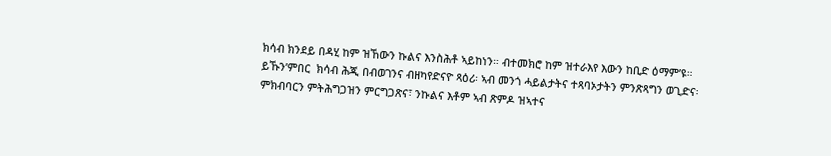ክሳብ ክንደይ በዳሂ ከም ዝኸውን ኩልና እንስሕቶ ኣይከነን። ብተመክሮ ከም ዝተራእየ እውን ከቢድ ዕማም’ዩ።  ይኹን’ምበር  ክሳብ ሕጂ በብወገንና ብዘካየድናዮ ጻዕሪ፡ ኣብ መንጎ ሓይልታትና ተጻባኦታትን ምንጽጻግን ወጊድና፡ ምክብባርን ምትሕግጋዝን ምርግጋጽና፣ ንኩልና እቶም ኣብ ጽምዶ ዝኣተና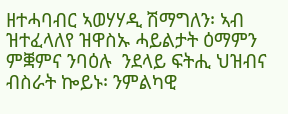ዘተሓባብር ኣወሃሃዲ ሽማግለን፡ ኣብ ዝተፈላለየ ዝዋስኡ ሓይልታት ዕማምን ምቛምና ንባዕሉ  ንደላይ ፍትሒ ህዝብና ብስራት ኰይኑ፡ ንምልካዊ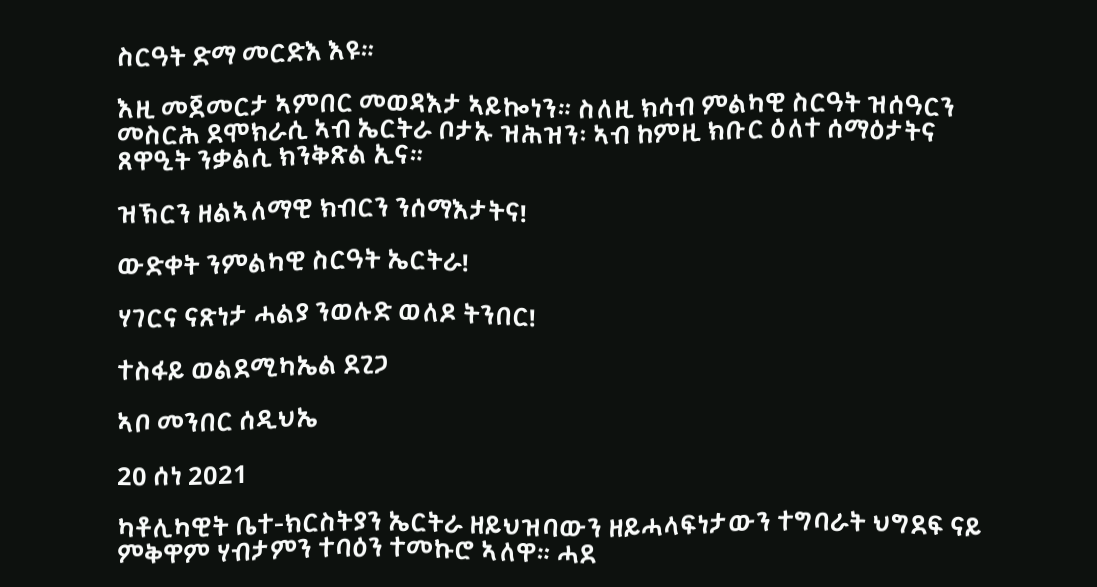ስርዓት ድማ መርድእ እዩ።

እዚ መጀመርታ ኣምበር መወዳእታ ኣይኰነን። ስለዚ ክሳብ ምልካዊ ስርዓት ዝሰዓርን መስርሕ ደሞክራሲ ኣብ ኤርትራ ቦታኡ ዝሕዝን፡ ኣብ ከምዚ ክቡር ዕለተ ሰማዕታትና ጸዋዒት ንቃልሲ ክንቅጽል ኢና።

ዝኽርን ዘልኣለማዊ ክብርን ንሰማእታትና!

ውድቀት ንምልካዊ ስርዓት ኤርትራ!

ሃገርና ናጽነታ ሓልያ ንወሉድ ወለዶ ትንበር!

ተስፋይ ወልደሚካኤል ደጊጋ

ኣቦ መንበር ሰዲህኤ

20 ሰነ 2021

ካቶሊካዊት ቤተ-ክርስትያን ኤርትራ ዘይህዝባውን ዘይሓላፍነታውን ተግባራት ህግደፍ ናይ ምቅዋም ሃብታምን ተባዕን ተመኩሮ ኣለዋ። ሓደ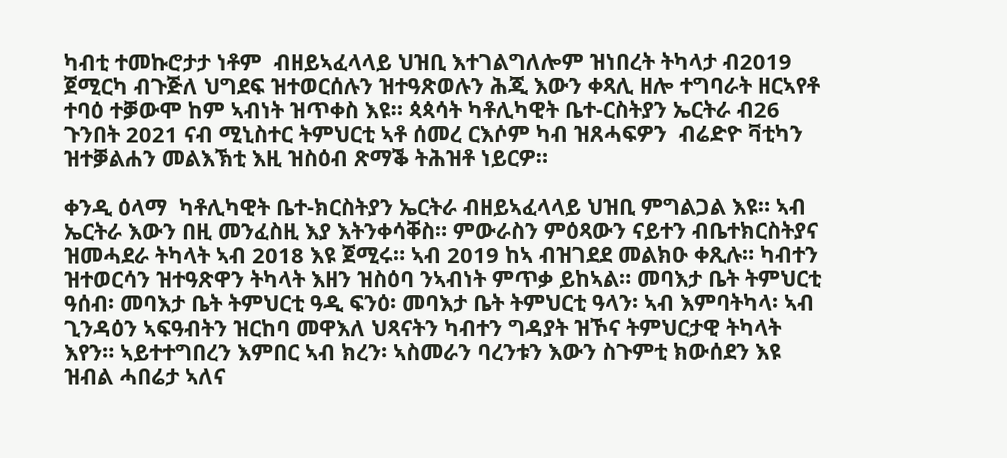ካብቲ ተመኩሮታታ ነቶም  ብዘይኣፈላላይ ህዝቢ እተገልግለሎም ዝነበረት ትካላታ ብ2019 ጀሚርካ ብጉጅለ ህግደፍ ዝተወርሰሉን ዝተዓጽወሉን ሕጂ እውን ቀጻሊ ዘሎ ተግባራት ዘርኣየቶ ተባዕ ተቓውሞ ከም ኣብነት ዝጥቀስ እዩ። ጳጳሳት ካቶሊካዊት ቤተ-ርስትያን ኤርትራ ብ26 ጉንበት 2021 ናብ ሚኒስተር ትምህርቲ ኣቶ ሰመረ ርእሶም ካብ ዝጸሓፍዎን  ብሬድዮ ቫቲካን ዝተቓልሐን መልእኽቲ እዚ ዝስዕብ ጽማቕ ትሕዝቶ ነይርዎ።

ቀንዲ ዕላማ  ካቶሊካዊት ቤተ-ክርስትያን ኤርትራ ብዘይኣፈላላይ ህዝቢ ምግልጋል እዩ። ኣብ ኤርትራ እውን በዚ መንፈስዚ እያ እትንቀሳቐስ። ምውራስን ምዕጻውን ናይተን ብቤተክርስትያና ዝመሓደራ ትካላት ኣብ 2018 እዩ ጀሚሩ። ኣብ 2019 ከኣ ብዝገደደ መልክዑ ቀጺሉ። ካብተን ዝተወርሳን ዝተዓጽዋን ትካላት እዘን ዝስዕባ ንኣብነት ምጥቃ ይከኣል። መባእታ ቤት ትምህርቲ ዓሰብ፡ መባእታ ቤት ትምህርቲ ዓዲ ፍንዕ፡ መባእታ ቤት ትምህርቲ ዓላን፡ ኣብ እምባትካላ፡ ኣብ ጊንዳዕን ኣፍዓብትን ዝርከባ መዋእለ ህጻናትን ካብተን ግዳያት ዝኾና ትምህርታዊ ትካላት እየን። ኣይተተግበረን እምበር ኣብ ክረን፡ ኣስመራን ባረንቱን እውን ስጉምቲ ክውሰደን እዩ ዝብል ሓበሬታ ኣለና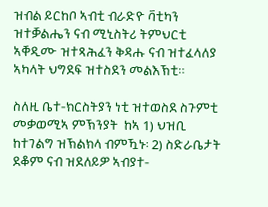ዝብል ይርከቦ ኣብቲ ብራድዮ ቫቲካን ዝተቓልሔን ናብ ሚኒስትሪ ትምህርቲ ኣቐዲሙ ዝተጻሕፈን ቅዳሑ ናብ ዝተፈላለያ ኣካላት ህግደፍ ዝተስደን መልእኽቲ።

ስለዚ ቤተ-ክርስትያን ነቲ ዝተወስደ ስጉምቲ መቃወሚኣ ምኽንያት  ከኣ 1) ህዝቢ ከተገልግ ዝኽልክላ ብምዃኑ፡ 2) ስድራቤታት ደቆም ናብ ዝደለይዎ ኣብያተ-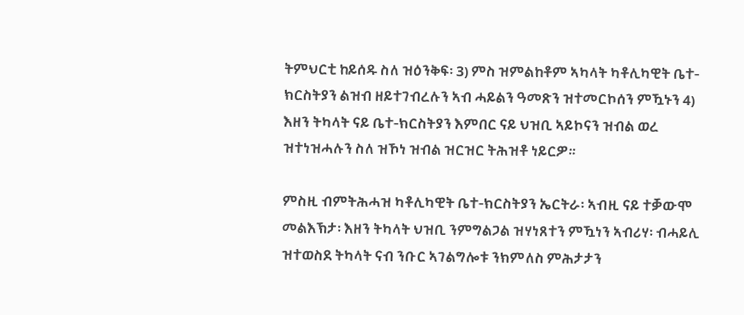ትምህርቲ ከይሰዱ ስለ ዝዕንቅፍ፡ 3) ምስ ዝምልከቶም ኣካላት ካቶሊካዊት ቤተ-ክርስትያን ልዝብ ዘይተገብረሉን ኣብ ሓይልን ዓመጽን ዝተመርኮሰን ምዃኑን 4) እዘን ትካላት ናይ ቤተ-ክርስትያን እምበር ናይ ህዝቢ ኣይኮናን ዝብል ወረ ዝተነዝሓሉን ስለ ዝኾነ ዝብል ዝርዝር ትሕዝቶ ነይርዎ።

ምስዚ ብምትሕሓዝ ካቶሊካዊት ቤተ-ክርስትያን ኤርትራ፡ ኣብዚ ናይ ተቓውሞ መልእኽታ፡ እዘን ትካላት ህዝቢ ንምግልጋል ዝሃነጸተን ምዃነን ኣብሪሃ፡ ብሓይሊ ዝተወስደ ትካላት ናብ ንቡር ኣገልግሎቱ ንክምለስ ምሕታታን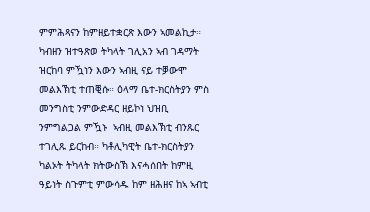ምምሕጻናን ከምዘይተቋርጽ እውን ኣመልኪታ። ካብዘን ዝተዓጽወ ትካላት ገሊአን ኣብ ገዳማት ዝርከባ ምዃነን እውን ኣብዚ ናይ ተቓውሞ መልእኽቲ ተጠቒሱ። ዕላማ ቤተ-ክርስትያን ምስ መንግስቲ ንምውድዳር ዘይኮነ ህዝቢ ንምግልጋል ምዃኑ  ኣብዚ መልእኽቲ ብንጹር ተገሊጹ ይርከብ። ካቶሊካዊት ቤተ-ክርስትያን ካልኦት ትካላት ክትውስኽ እናሓሰበት ከምዚ ዓይነት ስጉምቲ ምውሳዱ ከም ዘሕዘና ከኣ ኣብቲ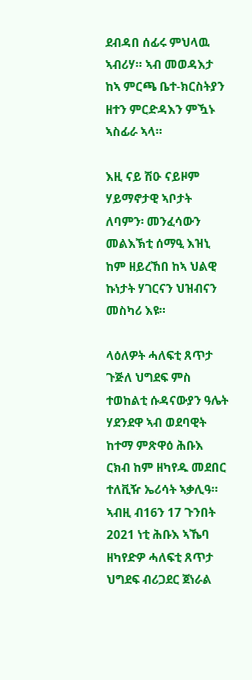ደብዳበ ሰፊሩ ምህላዉ ኣብሪሃ። ኣብ መወዳእታ ከኣ ምርጫ ቤተ-ክርስትያን ዘተን ምርድዳእን ምዃኑ ኣስፊራ ኣላ።

እዚ ናይ ሽዑ ናይዞም ሃይማኖታዊ ኣቦታት  ለባምን፡ መንፈሳውን መልእኽቲ ሰማዒ እዝኒ ከም ዘይረኸበ ከኣ ህልዊ ኩነታት ሃገርናን ህዝብናን መስካሪ እዩ።

ላዕለዎት ሓለፍቲ ጸጥታ ጉጅለ ህግደፍ ምስ ተወከልቲ ሱዳናውያን ዓሌት ሃደንደዋ ኣብ ወደባዊት ከተማ ምጽዋዕ ሕቡእ ርክብ ከም ዘካየዱ መደበር ተለቪዥ ኤሪሳት ኣቃሊዓ። ኣብዚ ብ16ን 17 ጉንበት 2021 ነቲ ሕቡእ ኣኼባ ዘካየድዎ ሓለፍቲ ጸጥታ ህግደፍ ብሪጋደር ጀነራል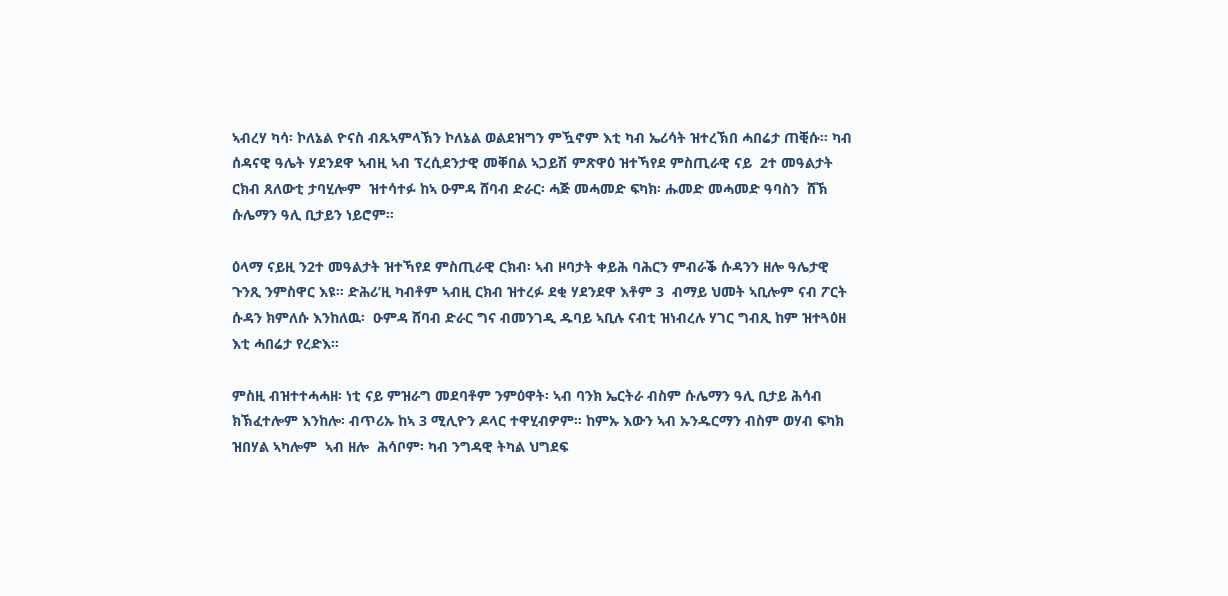ኣብረሃ ካሳ፡ ኮለኔል ዮናስ ብጹኣምላኽን ኮለኔል ወልደዝግን ምዃኖም እቲ ካብ ኤሪሳት ዝተረኽበ ሓበሬታ ጠቒሱ። ካብ ሰዳናዊ ዓሌት ሃደንደዋ ኣብዚ ኣብ ፕረሲደንታዊ መቐበል ኣጋይሽ ምጽዋዕ ዝተኻየደ ምስጢራዊ ናይ  2ተ መዓልታት ርክብ ጸለውቲ ታባሂሎም  ዝተሳተፉ ከኣ ዑምዳ ሸባብ ድራር፡ ሓጅ መሓመድ ፍካክ፡ ሑመድ መሓመድ ዓባስን  ሸኽ ሱሌማን ዓሊ ቢታይን ነይሮም።

ዕላማ ናይዚ ን2ተ መዓልታት ዝተኻየደ ምስጢራዊ ርክብ፡ ኣብ ዞባታት ቀይሕ ባሕርን ምብራቕ ሱዳንን ዘሎ ዓሌታዊ ጉንጺ ንምስዋር እዩ። ድሕሪ’ዚ ካብቶም ኣብዚ ርክብ ዝተረፉ ደቂ ሃደንደዋ እቶም 3  ብማይ ህመት ኣቢሎም ናብ ፖርት ሱዳን ክምለሱ እንከለዉ፡  ዑምዳ ሸባብ ድራር ግና ብመንገዲ ዱባይ ኣቢሉ ናብቲ ዝነብረሉ ሃገር ግብጺ ከም ዝተጓዕዘ እቲ ሓበሬታ የረድእ።

ምስዚ ብዝተተሓሓዘ፡ ነቲ ናይ ምዝራግ መደባቶም ንምዕዋት፡ ኣብ ባንክ ኤርትራ ብስም ሱሌማን ዓሊ ቢታይ ሕሳብ ክኽፈተሎም እንከሎ፡ ብጥሪኡ ከኣ 3 ሚሊዮን ዶላር ተዋሂብዎም። ከምኡ እውን ኣብ ኡንዱርማን ብስም ወሃብ ፍካክ ዝበሃል ኣካሎም  ኣብ ዘሎ  ሕሳቦም፡ ካብ ንግዳዊ ትካል ህግደፍ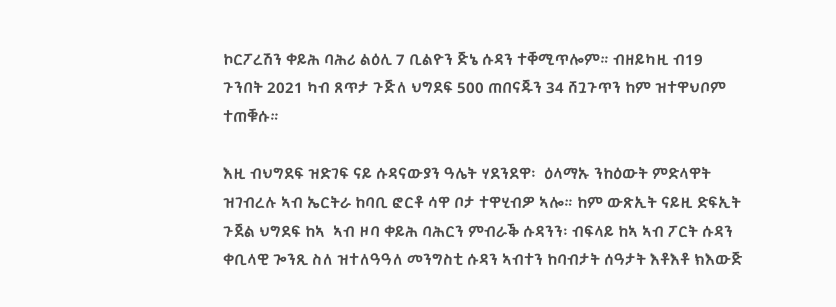ኮርፖረሽን ቀይሕ ባሕሪ ልዕሊ 7 ቢልዮን ጅኔ ሱዳን ተቐሚጥሎም። ብዘይካዚ ብ19 ጉንበት 2021 ካብ ጸጥታ ጉጅለ ህግደፍ 500 ጠበናጁን 34 ሸጓጉጥን ከም ዝተዋህቦም ተጠቑሱ።

እዚ ብህግደፍ ዝድገፍ ናይ ሱዳናውያን ዓሌት ሃደንደዋ፡  ዕላማኡ ንከዕውት ምድላዋት ዝገብረሉ ኣብ ኤርትራ ከባቢ ፎርቶ ሳዋ ቦታ ተዋሂብዎ ኣሎ። ከም ውጽኢት ናይዚ ድፍኢት ጉጀል ህግደፍ ከኣ  ኣብ ዞባ ቀይሕ ባሕርን ምብራቕ ሱዳንን፡ ብፍላይ ከኣ ኣብ ፖርት ሱዳን ቀቢላዊ ጐንጺ ስለ ዝተለዓዓለ መንግስቲ ሱዳን ኣብተን ከባብታት ሰዓታት እቶእቶ ክእውጅ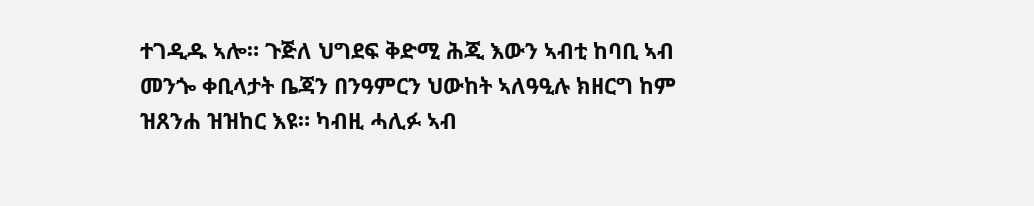ተገዲዱ ኣሎ። ጉጅለ ህግደፍ ቅድሚ ሕጂ እውን ኣብቲ ከባቢ ኣብ መንጐ ቀቢላታት ቤጃን በንዓምርን ህውከት ኣለዓዒሉ ክዘርግ ከም ዝጸንሐ ዝዝከር እዩ። ካብዚ ሓሊፉ ኣብ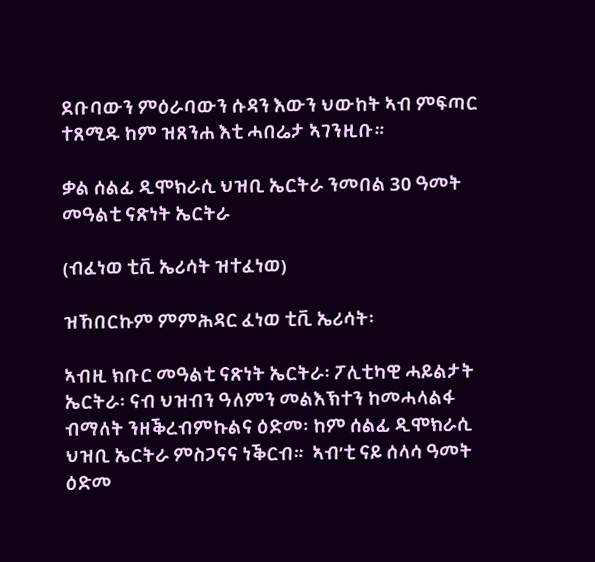ደቡባውን ምዕራባውን ሱዳን እውን ህውከት ኣብ ምፍጣር ተጸሚዱ ከም ዝጸንሐ እቲ ሓበሬታ ኣገንዚቡ።

ቃል ሰልፊ ዲሞክራሲ ህዝቢ ኤርትራ ንመበል 30 ዓመት መዓልቲ ናጽነት ኤርትራ

(ብፈነወ ቲቪ ኤሪሳት ዝተፈነወ)

ዝኸበርኩም ምምሕዳር ፈነወ ቲቪ ኤሪሳት፡

ኣብዚ ክቡር መዓልቲ ናጽነት ኤርትራ፡ ፖሊቲካዊ ሓይልታት ኤርትራ፡ ናብ ህዝብን ዓለምን መልእኽተን ከመሓላልፋ ብማለት ንዘቕረብምኩልና ዕድመ፡ ከም ሰልፊ ዲሞክራሲ ህዝቢ ኤርትራ ምስጋናና ነቕርብ።  ኣብ’ቲ ናይ ሰላሳ ዓመት ዕድመ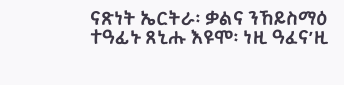ናጽነት ኤርትራ፡ ቃልና ንኸይስማዕ ተዓፊኑ ጸኒሑ እዩሞ፡ ነዚ ዓፈና’ዚ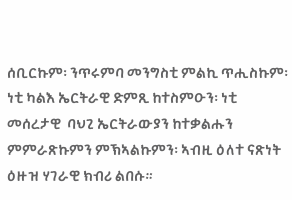ሰቢርኩም፡ ንጥሩምባ መንግስቲ ምልኪ ጥሒስኩም፡ ነቲ ካልእ ኤርትራዊ ድምጺ ከተስምዑን፡ ነቲ መሰረታዊ  ባህጊ ኤርትራውያን ከተቃልሑን ምምራጽኩምን ምኽኣልኩምን፡ ኣብዚ ዕለተ ናጽነት ዕዙዝ ሃገራዊ ክብሪ ልበሱ።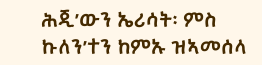ሕጂ’ውን ኤሪሳት፡ ምስ ኩለን’ተን ከምኡ ዝኣመሰላ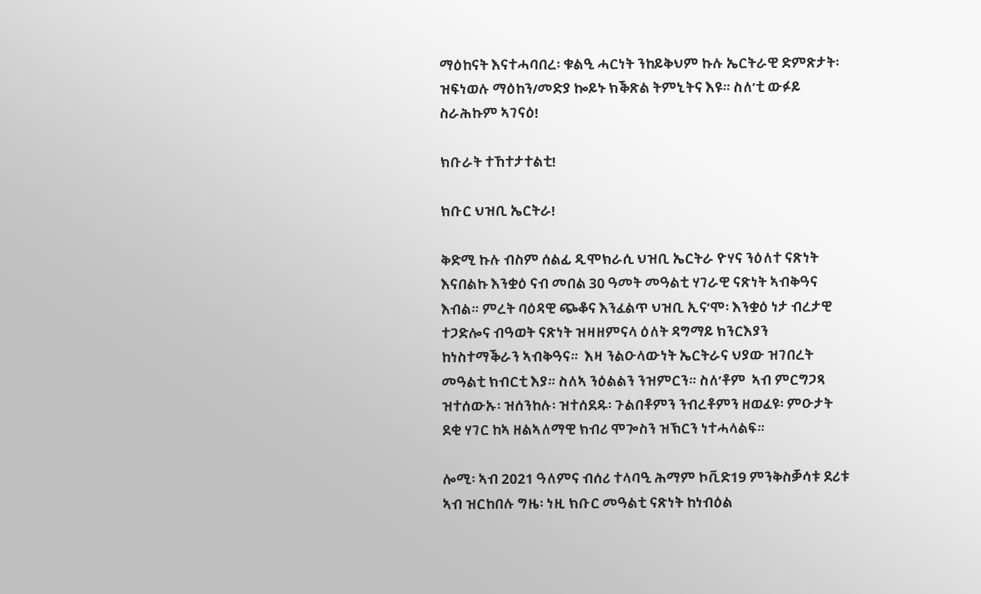ማዕከናት እናተሓባበረ፡ ቁልዒ ሓርነት ንከይቅህም ኩሉ ኤርትራዊ ድምጽታት፡ ዝፍነወሉ ማዕከን/መድያ ኰይኑ ክቕጽል ትምኒትና እዩ። ስለ’ቲ ውፉይ ስራሕኩም ኣገናዕ!

ክቡራት ተኸተታተልቲ!

ክቡር ህዝቢ ኤርትራ!

ቅድሚ ኩሉ ብስም ሰልፊ ዲሞክራሲ ህዝቢ ኤርትራ ዮሃና ንዕለተ ናጽነት እናበልኩ እንቋዕ ናብ መበል 30 ዓመት መዓልቲ ሃገራዊ ናጽነት ኣብቅዓና እብል። ምረት ባዕዳዊ ጭቆና እንፈልጥ ህዝቢ ኢና’ሞ፡ እንቋዕ ነታ ብረታዊ ተጋድሎና ብዓወት ናጽነት ዝዛዘምናላ ዕለት ዳግማይ ክንርእያን ከነስተማቕራን ኣብቅዓና።  እዛ ንልዑላውነት ኤርትራና ህያው ዝገበረት መዓልቲ ክብርቲ እያ። ስለኣ ንዕልልን ንዝምርን። ስለ’ቶም  ኣብ ምርግጋጻ ዝተሰውኡ፡ ዝሰንከሉ፡ ዝተሰደዱ፡ ጉልበቶምን ንብረቶምን ዘወፈዩ፡ ምዑታት ደቂ ሃገር ከኣ ዘልኣለማዊ ክብሪ ሞጐስን ዝኽርን ነተሓላልፍ።

ሎሚ፡ ኣብ 2021 ዓለምና ብሰሪ ተላባዒ ሕማም ኮቪድ19 ምንቅስቓሳቱ ደሪቱ ኣብ ዝርከበሉ ግዜ፡ ነዚ ክቡር መዓልቲ ናጽነት ከነብዕል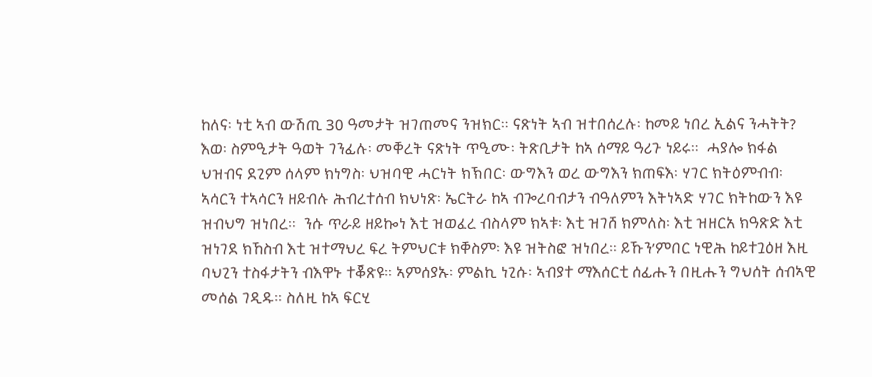ከለና፡ ነቲ ኣብ ውሽጢ 30 ዓመታት ዝገጠመና ንዝክር። ናጽነት ኣብ ዝተበሰረሉ፡ ከመይ ነበረ ኢልና ንሓትት?  እወ፡ ስምዒታት ዓወት ገንፊሉ፡ መቐረት ናጽነት ጥዒሙ፡ ትጽቢታት ከኣ ሰማይ ዓሪጉ ነይሩ።  ሓያሎ ክፋል ህዝብና ደጊም ሰላም ክነግስ፡ ህዝባዊ ሓርነት ክኽበር፡ ውግእን ወረ ውግእን ክጠፍእ፡ ሃገር ክትዕምብብ፡ ኣሳርን ተኣሳርን ዘይብሉ ሕብረተሰብ ክህነጽ፡ ኤርትራ ከኣ ብጐረባብታን ብዓለምን እትነኣድ ሃገር ክትከውን እዩ ዝብህግ ዝነበረ።  ንሱ ጥራይ ዘይኰነ እቲ ዝወፈረ ብስላም ክኣቱ፡ እቲ ዝገሸ ክምለስ፡ እቲ ዝዘርአ ክዓጽድ እቲ ዝነገደ ክኸስብ እቲ ዝተማህረ ፍረ ትምህርቱ ክቐስም፡ እዩ ዝትስፎ ዝነበረ። ይኹን’ምበር ነዊሕ ከይተጓዕዘ እዚ ባህጊን ተስፋታትን ብእዋኑ ተቖጽዩ። ኣምሰያኡ፡ ምልኪ ነጊሱ፡ ኣብያተ ማእሰርቲ ሰፊሑን በዚሑን ግህሰት ሰብኣዊ መሰል ገዲዱ። ስለዚ ከኣ ፍርሂ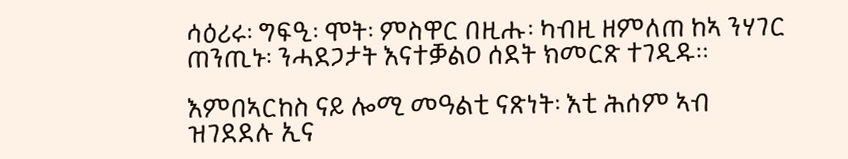ሳዕሪሩ፡ ግፍዒ፡ ሞት፡ ምስዋር በዚሑ፡ ካብዚ ዘምለጠ ከኣ ንሃገር ጠንጢኑ፡ ንሓደጋታት እናተቓልዐ ሰደት ክመርጽ ተገዲዱ።

እምበኣርከስ ናይ ሎሚ መዓልቲ ናጽነት፡ እቲ ሕሰም ኣብ ዝገደደሉ ኢና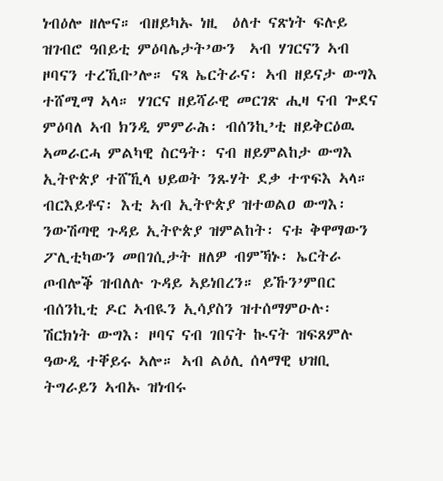ነብዕሎ ዘሎና። ብዘይካኡ ነዚ  ዕለተ ናጽነት ፍሉይ ዝገብሮ ዓበይቲ ምዕባሌታት’ውን  ኣብ ሃገርናን ኣብ ዞባናን ተረኺቡ’ሎ። ናጻ ኤርትራና፡ ኣብ ዘይናታ ውግእ ተሸሚማ ኣላ። ሃገርና ዘይሻራዊ መርገጽ ሒዛ ናብ ጐደና ምዕባለ ኣብ ክንዲ ምምራሕ፡ ብሰንኪ’ቲ ዘይቅርዕዉ ኣመራርሓ ምልካዊ ስርዓት፡ ናብ ዘይምልከታ ውግእ ኢትዮጵያ ተሸኺላ ህይወት ንጹሃት ደቃ ተጥፍእ ኣላ። ብርእይቶና፡ እቲ ኣብ ኢትዮጵያ ዝተወልዐ ውግእ፡ ንውሽጣዊ ጉዳይ ኢትዮጵያ ዝምልከት፡ ናቱ ቅዋማውን ፖሊቲካውን መበገሲታት ዘለዎ ብምኻኑ፡ ኤርትራ ጦብሎቕ ዝብለሉ ጉዳይ ኣይነበረን። ይኹን’ምበር ብሰንኪቲ ዶር ኣብዪን ኢሳያስን ዝተሰማምዑሉ፡ ሽርክነት ውግእ፡ ዞባና ናብ ገበናት ኲናት ዝፍጸምሉ ዓውዲ ተቐይሩ ኣሎ። ኣብ ልዕሊ ሰላማዊ ህዝቢ ትግራይን ኣብኡ ዝነብሩ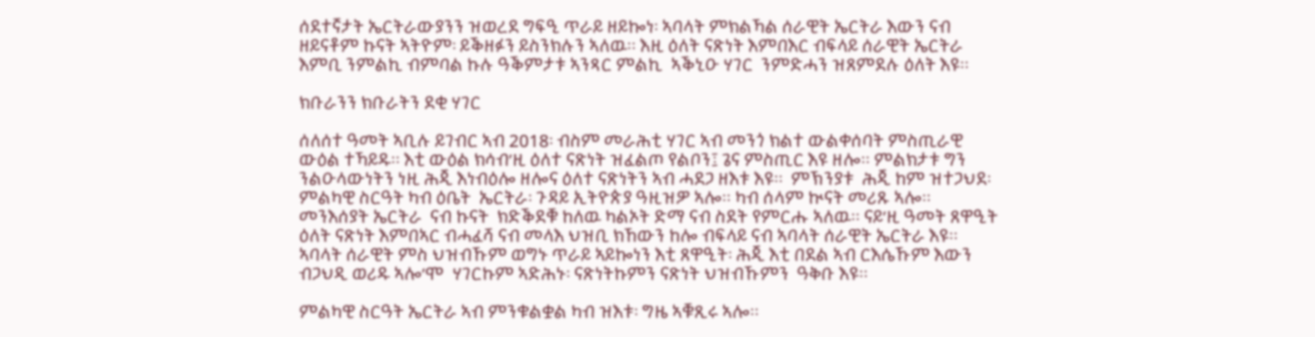ሰደተኛታት ኤርትራውያንን ዝወረደ ግፍዒ ጥራይ ዘይኰነ፡ ኣባላት ምክልኻል ሰራዊት ኤርትራ እውን ናብ ዘይናቶም ኩናት ኣትዮም፡ ይቕዘፉን ይስንክሉን ኣለዉ። እዚ ዕለት ናጽነት እምበእር ብፍላይ ሰራዊት ኤርትራ እምቢ ንምልኪ ብምባል ኩሉ ዓቕምታቱ ኣንጻር ምልኪ  ኣቕኒዑ ሃገር  ንምድሓን ዝጸምደሉ ዕለት እዩ።

ክቡራንን ክቡራትን ደቂ ሃገር

ሰለሰተ ዓመት ኣቢሉ ይገብር ኣብ 2018፡ ብስም መራሕቲ ሃገር ኣብ መንጎ ክልተ ውልቀሰባት ምስጢራዊ ውዕል ተኻይዱ። እቲ ውዕል ክሳብ’ዚ ዕለተ ናጽነት ዝፈልጦ የልቦን፤ ጌና ምስጢር እዩ ዘሎ። ምልክታቱ ግን ንልዑላውነትን ነዚ ሕጂ እነብዕሎ ዘሎና ዕለተ ናጽነትን ኣብ ሓደጋ ዘእቱ እዩ።  ምኽንያቱ  ሕጂ ከም ዝተጋህደ፡ ምልካዊ ስርዓት ካብ ዕቤት  ኤርትራ፡ ጉዳይ ኢትዮጵያ ዓዚዝዎ ኣሎ። ካብ ሰላም ኲናት መሪጹ ኣሎ። መንእሰያት ኤርትራ  ናብ ኩናት  ክድቕደቑ ከለዉ ካልኦት ድማ ናብ ስደት የምርሑ ኣለዉ። ናይ’ዚ ዓመት ጸዋዒት ዕለት ናጽነት እምበኣር ብሓፈሻ ናብ መላእ ህዝቢ ክኸውን ከሎ ብፍላይ ናብ ኣባላት ሰራዊት ኤርትራ እዩ። ኣባላት ሰራዊት ምስ ህዝብኹም ወግኑ ጥራይ ኣይኰነን እቲ ጸዋዒት፡ ሕጂ እቲ በደል ኣብ ርእሴኹም እውን ብጋህዲ ወሪዱ ኣሎ’ሞ  ሃገርኩም ኣድሕኑ፡ ናጽነትኩምን ናጽነት ህዝብኹምን  ዓቅቡ እዩ።

ምልካዊ ስርዓት ኤርትራ ኣብ ምንቁልቋል ካብ ዝእቱ፡ ግዜ ኣቑጺሩ ኣሎ።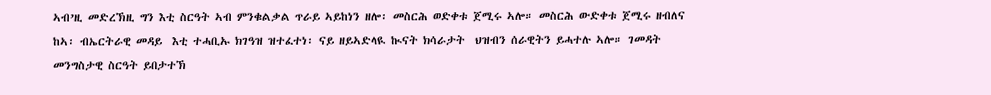ኣብ’ዚ መድረኽዚ ግን እቲ ስርዓት ኣብ ምንቁልቃል ጥራይ ኣይከነን ዘሎ፡ መስርሕ ወድቀቱ ጀሚሩ ኣሎ። መስርሕ ውድቀቱ ጀሚሩ ዘብለና ከኣ፡ ብኤርትራዊ መዳይ  እቲ ተሓቢኡ ክገዓዝ ዝተፈተነ፡ ናይ ዘይኣድላዪ ኲናት ክሳራታት  ህዝብን ሰራዊትን ይሓተሉ ኣሎ። ገመዳት መንግስታዊ ስርዓት ይበታተኽ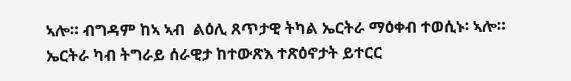ኣሎ። ብግዳም ከኣ ኣብ  ልዕሊ ጸጥታዊ ትካል ኤርትራ ማዕቀብ ተወሲኑ፡ ኣሎ። ኤርትራ ካብ ትግራይ ሰራዊታ ከተውጽእ ተጽዕኖታት ይተርር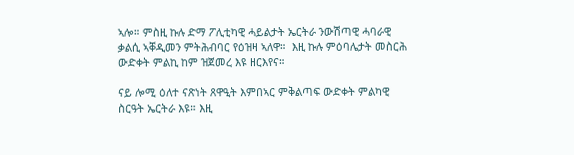ኣሎ። ምስዚ ኩሉ ድማ ፖሊቲካዊ ሓይልታት ኤርትራ ንውሽጣዊ ሓባራዊ ቃልሲ ኣቐዲመን ምትሕብባር የዕዝዛ ኣለዋ።  እዚ ኩሉ ምዕባሌታት መስርሕ ውድቀት ምልኪ ከም ዝጀመረ እዩ ዘርእየና።

ናይ ሎሚ ዕለተ ናጽነት ጸዋዒት እምበኣር ምቅልጣፍ ውድቀት ምልካዊ ስርዓት ኤርትራ እዩ። እዚ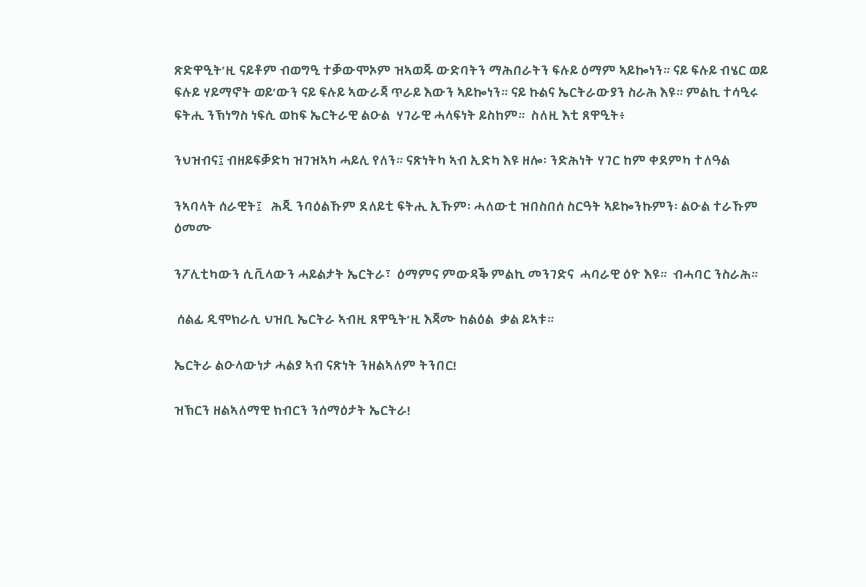ጽድዋዒት’ዚ ናይቶም ብወግዒ ተቓውሞኦም ዝኣወጁ ውድባትን ማሕበራትን ፍሉይ ዕማም ኣይኰነን። ናይ ፍሉይ ብሄር ወይ ፍሉይ ሃይማኖት ወይ’ውን ናይ ፍሉይ ኣውራጃ ጥራይ እውን ኣይኰነን። ናይ ኩልና ኤርትራውያን ስራሕ እዩ። ምልኪ ተሳዒሩ ፍትሒ ንኽነግስ ነፍሲ ወከፍ ኤርትራዊ ልዑል  ሃገራዊ ሓላፍነት ይስከም።  ስለዚ እቲ ጸዋዒት፥

ንህዝብና፤ ብዘይፍቓድካ ዝገዝኣካ ሓይሊ የለን። ናጽነትካ ኣብ ኢድካ እዩ ዘሎ፡ ንድሕነት ሃገር ከም ቀደምካ ተለዓል

ንኣባላት ሰራዊት፤   ሕጂ ንባዕልኹም ደለይቲ ፍትሒ ኢኹም፡ ሓለውቲ ዝበስበሰ ስርዓት ኣይኰንኩምን፡ ልዑል ተራኹም ዕመሙ

ንፖሊቲካውን ሲቪላውን ሓይልታት ኤርትራ፣  ዕማምና ምውዳቕ ምልኪ መንገድና  ሓባራዊ ዕዮ እዩ።  ብሓባር ንስራሕ።

 ሰልፊ ዲሞክራሲ ህዝቢ ኤርትራ ኣብዚ ጸዋዒት’ዚ እጃሙ ከልዕል  ቃል ይኣቱ።

ኤርትራ ልዑላውነታ ሓልያ ኣብ ናጽነት ንዘልኣለም ትንበር!

ዝኽርን ዘልኣለማዊ ክብርን ንሰማዕታት ኤርትራ!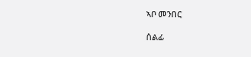ኣቦ መንበር

ሰልፊ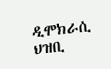ዲሞክራሲ ህዝቢ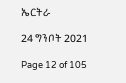ኤርትራ

24 ግንቦት 2021

Page 12 of 105